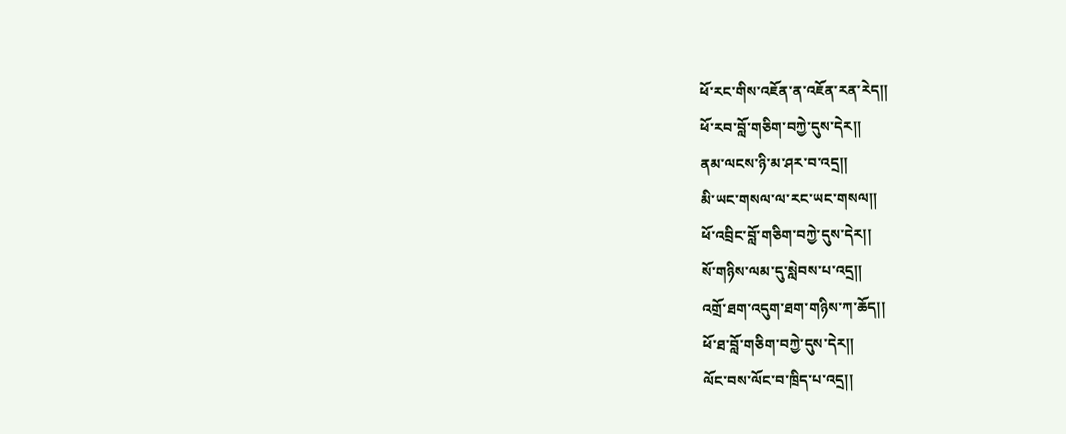ཕོ་རང་གིས་འཇོན་ན་འཇོན་རན་རེད།།
ཕོ་རབ་བློ་གཅིག་བཀྱེ་དུས་དེར།།
ནམ་ལངས་ཉི་མ་ཤར་བ་འདྲ།།
མི་ཡང་གསལ་ལ་རང་ཡང་གསལ།།
ཕོ་འབྲིང་བློ་གཅིག་བཀྱེ་དུས་དེར།།
སོ་གཉིས་ལམ་དུ་སླེབས་པ་འདྲ།།
འགྲོ་ཐག་འདུག་ཐག་གཉིས་ཀ་ཆོད།།
ཕོ་ཐ་བློ་གཅིག་བཀྱེ་དུས་དེར།།
ལོང་བས་ལོང་བ་ཁྲིད་པ་འདྲ།།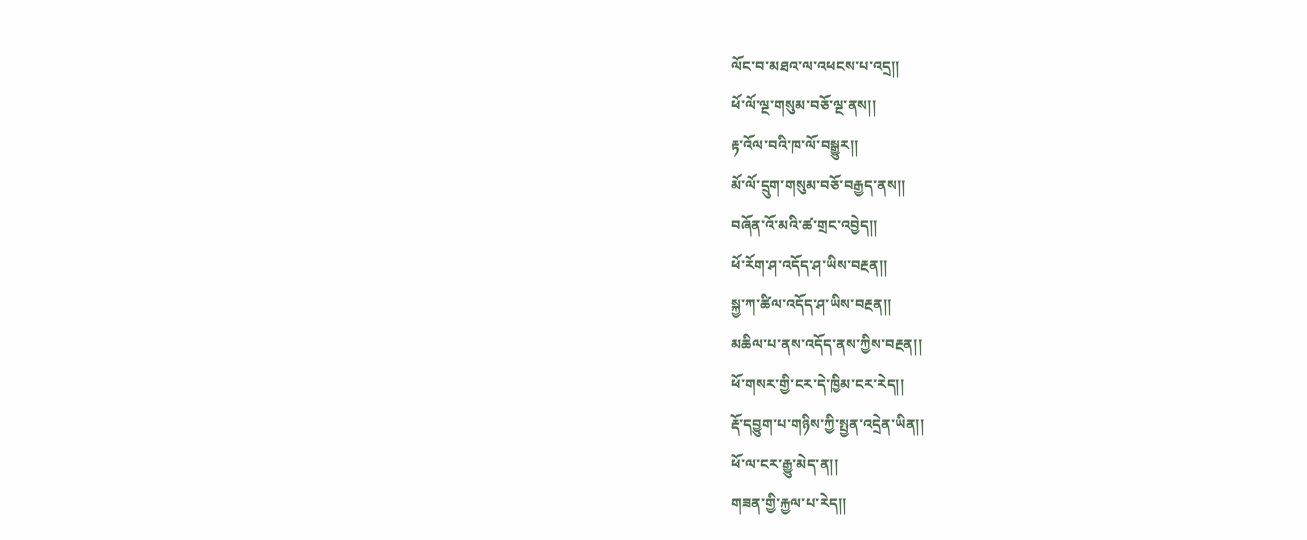ལོང་བ་མཐའ་ལ་འཕངས་པ་འདྲ།།
ཕོ་ལོ་ལྔ་གསུམ་བཅོ་ལྔ་ནས།།
རྟ་འོལ་བའི་ཁ་ལོ་བསྒྱུར།།
མོ་ལོ་དྲུག་གསུམ་བཅོ་བརྒྱད་ནས།།
བཞོན་འོ་མའི་ཚ་གྲང་འབྱེད།།
ཕོ་རོག་ཤ་འདོད་ཤ་ཡིས་བརྔན།།
སྐྱ་ཀ་ཚིལ་འདོད་ཤ་ཡིས་བརྔན།།
མཆིལ་པ་ནས་འདོད་ནས་ཀྱིས་བརྔན།།
ཕོ་གསར་གྱི་ངར་དེ་ཁྱིམ་ངར་རེད།།
རྡོ་དབྱུག་པ་གཉིས་ཀྱི་སྤྱན་འདྲེན་ཡིན།།
ཕོ་ལ་ངར་རྒྱུ་མེད་ན།།
གཟན་གྱི་རྐྱལ་པ་རེད།།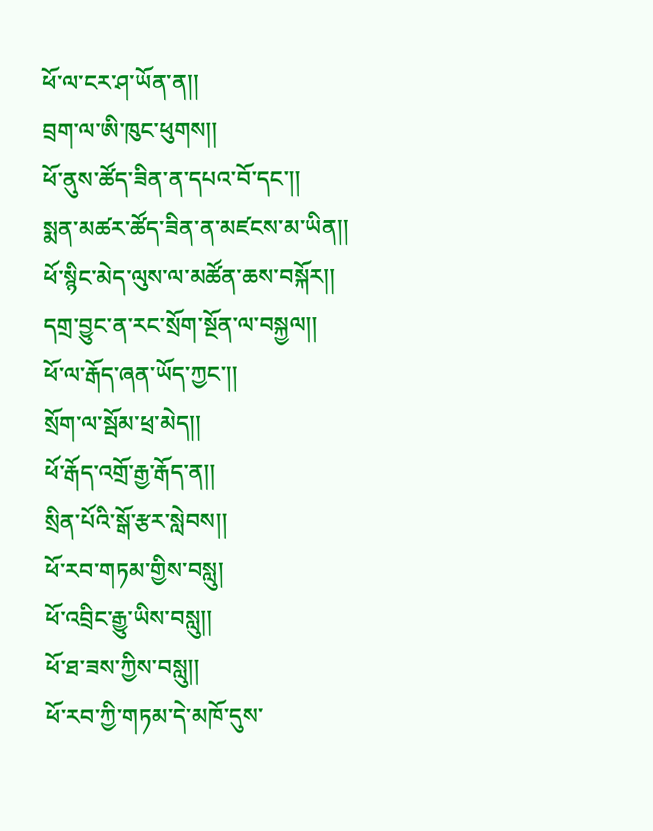ཕོ་ལ་ངར་ཤ་ཡོན་ན།།
བྲག་ལ་ཨི་ཁུང་ཕུགས།།
ཕོ་ནུས་ཚོད་ཟིན་ན་དཔའ་བོ་དང་།།
སྨན་མཚར་ཚོད་ཟིན་ན་མཛངས་མ་ཡིན།།
ཕོ་སྙིང་མེད་ལུས་ལ་མཚོན་ཆས་བསྐོར།།
དགྲ་བྱུང་ན་རང་སྲོག་སྔོན་ལ་བསྐྱལ།།
ཕོ་ལ་རྒོད་ཞན་ཡོད་ཀྱང་།།
སྲོག་ལ་སྦོམ་ཕྲ་མེད།།
ཕོ་རྒོད་འགྲོ་རྒྱ་རྒོད་ན།།
སྲིན་པོའི་སྒོ་རྩར་སླེབས།།
ཕོ་རབ་གཏམ་གྱིས་བསླུ།
ཕོ་འབྲིང་རྒྱུ་ཡིས་བསླུ།།
ཕོ་ཐ་ཟས་ཀྱིས་བསླུ།།
ཕོ་རབ་ཀྱི་གཏམ་དེ་མཁོ་དུས་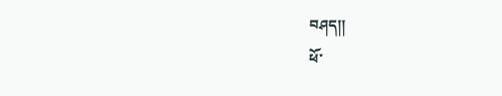བཤད།།
ཕོ་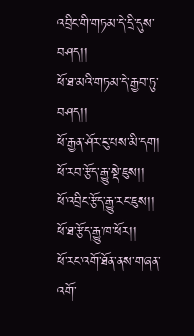འབྲིང་གི་གཏམ་དེ་དྲི་དུས་བཤད།།
ཕོ་ཐ་མའི་གཏམ་དེ་རྒྱབ་ཏུ་བཤད།།
ཕོ་རྒྱན་ཤོར་ངུ་པས་མི་དག།
ཕོ་རབ་རྩོད་རྒྱུ་སྡེ་ཇུས།།
ཕོ་འབྲིང་རྩོད་རྒྱུ་རང་ཇུས།།
ཕོ་ཐ་རྩོད་རྒྱུ་ཁ་ཕོར།།
ཕོ་རང་འགོ་ཐོན་ནས་གཞན་འགོ་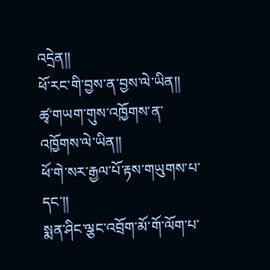འདྲེན།།
ཕོ་རང་གི་བྱས་ན་བྱས་ལེ་ཡིན།།
ཚྭ་གཡག་གུས་འཁྱོགས་ན་འཁྱོགས་ལེ་ཡིན།།
ཕོ་གེ་སར་རྒྱལ་པོ་རྟས་གཡུགས་པ་དང་།།
སྨན་ཤིང་ལྕང་འབྲོག་མོ་གོ་ལོག་པ་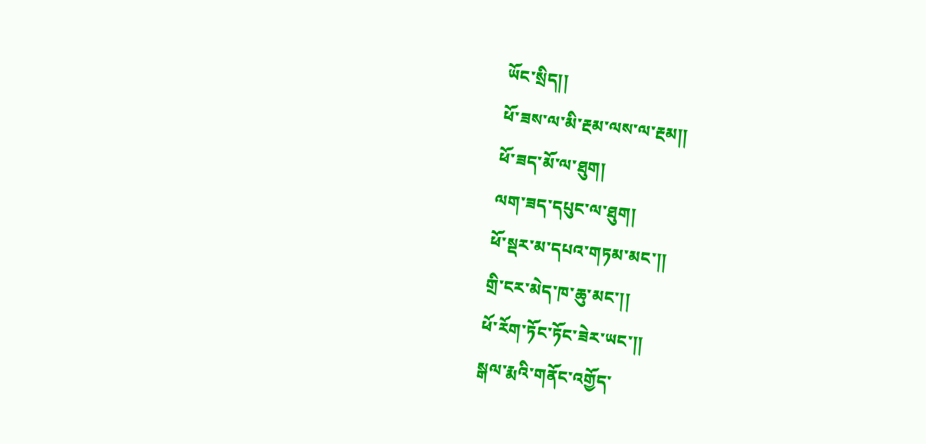ཡོང་སྲིད།།
ཕོ་ཟས་ལ་མི་རྔམ་ལས་ལ་རྔམ།།
ཕོ་ཟད་མོ་ལ་ཐུག།
ལག་ཟད་དཔུང་ལ་ཐུག།
ཕོ་སྡར་མ་དཔའ་གཏམ་མང་།།
གྲི་ངར་མེད་ཁ་ཆུ་མང་།།
ཕོ་རོག་ཏོང་ཏོང་ཟེར་ཡང་།།
སྒལ་རྨའི་གནོང་འགྱོད་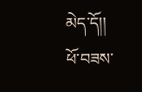མེད་དོ།།
ཕོ་བཟས་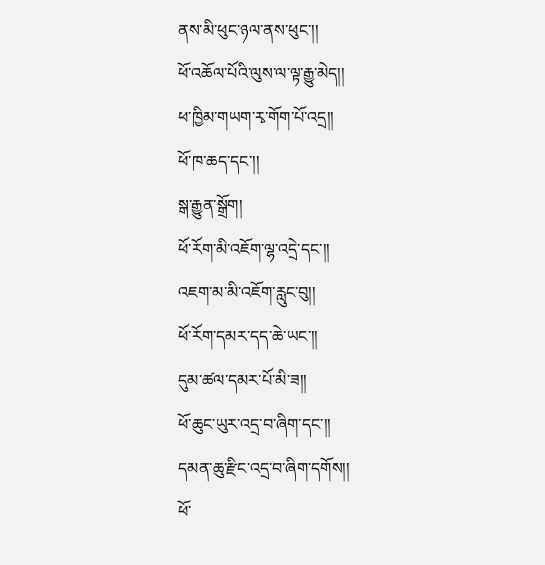ནས་མི་ཕུང་ཉལ་ནས་ཕུང་།།
ཕོ་འཆོལ་པོའི་ལུས་ལ་ལྟ་རྒྱུ་མེད།།
ཕ་ཁྱིམ་གཡག་རྭ་གོག་པོ་འདྲ།།
ཕོ་ཁ་ཆད་དང་།།
སྒ་རྒྱུན་སྒྲོག།
ཕོ་རོག་མི་འཇོག་ལྷ་འདྲེ་དང་།།
འཇག་མ་མི་འཇོག་རླུང་བུ།།
ཕོ་རོག་དམར་དད་ཆེ་ཡང་།།
དུམ་ཚལ་དམར་པོ་མི་ཟ།།
ཕོ་ཆུང་ཡུར་འདྲ་བ་ཞིག་དང་།།
དམན་ཆུ་རྫིང་འདྲ་བ་ཞིག་དགོས།།
ཕོ་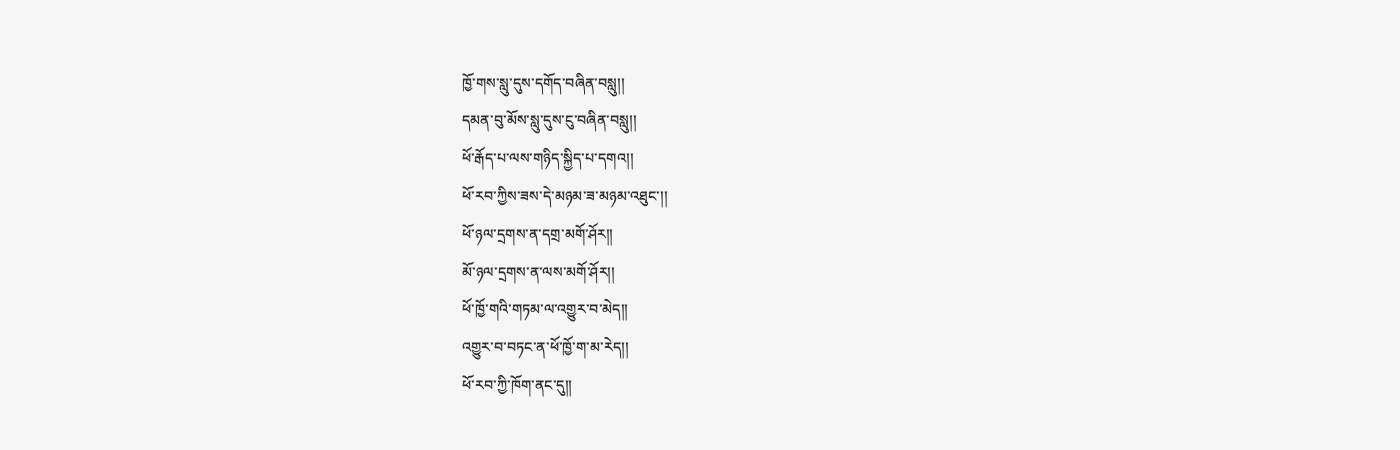ཁྱོ་གས་སླུ་དུས་དགོད་བཞིན་བསླུ།།
དམན་བུ་མོས་སླུ་དུས་ངུ་བཞིན་བསླུ།།
ཕོ་རྒོད་པ་ལས་གཉིད་སྐྱིད་པ་དགའ།།
ཕོ་རབ་ཀྱིས་ཟས་དེ་མཉམ་ཟ་མཉམ་འཐུང་།།
ཕོ་ཉལ་དྲགས་ན་དགྲ་མགོ་ཤོར།།
མོ་ཉལ་དྲགས་ན་ལས་མགོ་ཤོར།།
ཕོ་ཁྱོ་གའི་གཏམ་ལ་འགྱུར་བ་མེད།།
འགྱུར་བ་བཏང་ན་ཕོ་ཁྱོ་ག་མ་རེད།།
ཕོ་རབ་ཀྱི་ཁོག་ནང་དུ།།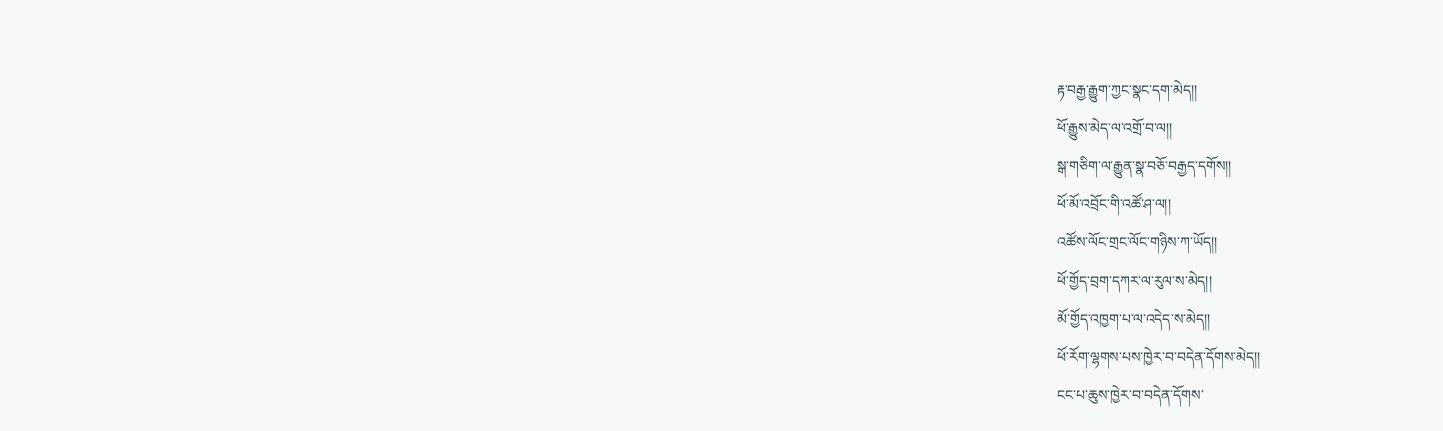རྟ་བརྒྱ་རྒྱུག་ཀྱང་སྣང་དག་མེད།།
ཕོ་རྒྱུས་མེད་ལ་འགྲོ་བ་ལ།།
སྒ་གཅིག་ལ་རྒྱུན་སྣ་བཅོ་བརྒྱད་དགོས།།
ཕོ་མོ་འབྲོང་གི་འཚོ་ཤ་ལ།།
འཚོས་ལོང་གྲང་ལོང་གཉིས་ཀ་ཡོད།།
ཕོ་གྱོད་བྲག་དཀར་ལ་རུལ་ས་མེད།།
མོ་གྱོད་འཁྱག་པ་ལ་འདེད་ས་མེད།།
ཕོ་རོག་ལྷགས་པས་ཁྱེར་བ་བདེན་དོགས་མེད།།
ངང་པ་ཆུས་ཁྱེར་བ་བདེན་དོགས་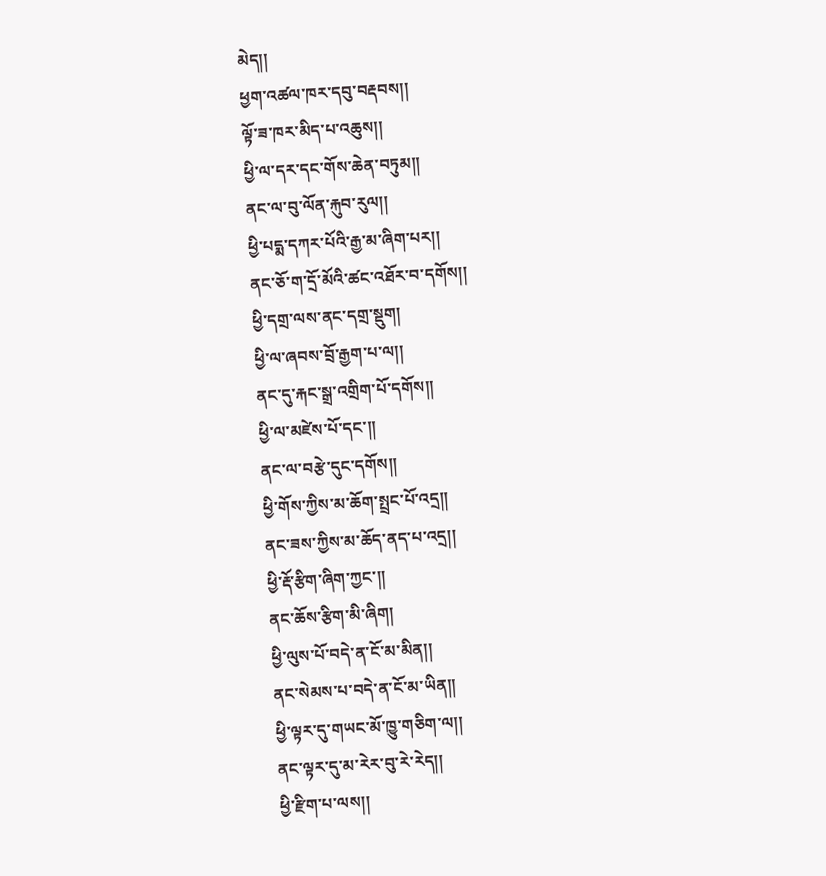མེད།།
ཕྱག་འཚལ་ཁར་དབུ་བརྡབས།།
ལྟོ་ཟ་ཁར་མིད་པ་འཆུས།།
ཕྱི་ལ་དར་དང་གོས་ཆེན་བཏུམ།།
ནང་ལ་བུ་ལོན་རྐུབ་རུལ།།
ཕྱི་པདྨ་དཀར་པོའི་རྒྱ་མ་ཞིག་པར།།
ནང་ཅོ་ག་དྲོ་མོའི་ཚང་འཐོར་བ་དགོས།།
ཕྱི་དགྲ་ལས་ནང་དགྲ་སྡུག།
ཕྱི་ལ་ཞབས་བྲོ་རྒྱག་པ་ལ།།
ནང་དུ་རྐང་སྒྲ་འགྲིག་པོ་དགོས།།
ཕྱི་ལ་མཛེས་པོ་དང་།།
ནང་ལ་བརྩེ་དུང་དགོས།།
ཕྱི་གོས་ཀྱིས་མ་ཆོག་སྤྲང་པོ་འདྲ།།
ནང་ཟས་ཀྱིས་མ་ཆོད་ནད་པ་འདྲ།།
ཕྱི་རྡོ་རྩིག་ཞིག་ཀྱང་།།
ནང་ཆོས་རྩིག་མི་ཞིག།
ཕྱི་ལུས་པོ་བདེ་ན་ངོ་མ་མིན།།
ནང་སེམས་པ་བདེ་ན་ངོ་མ་ཡིན།།
ཕྱི་ལྟར་དུ་གཡང་མོ་ཁྱུ་གཅིག་ལ།།
ནང་ལྟར་དུ་མ་རེར་བུ་རེ་རེད།།
ཕྱི་རྫིག་པ་ལས།།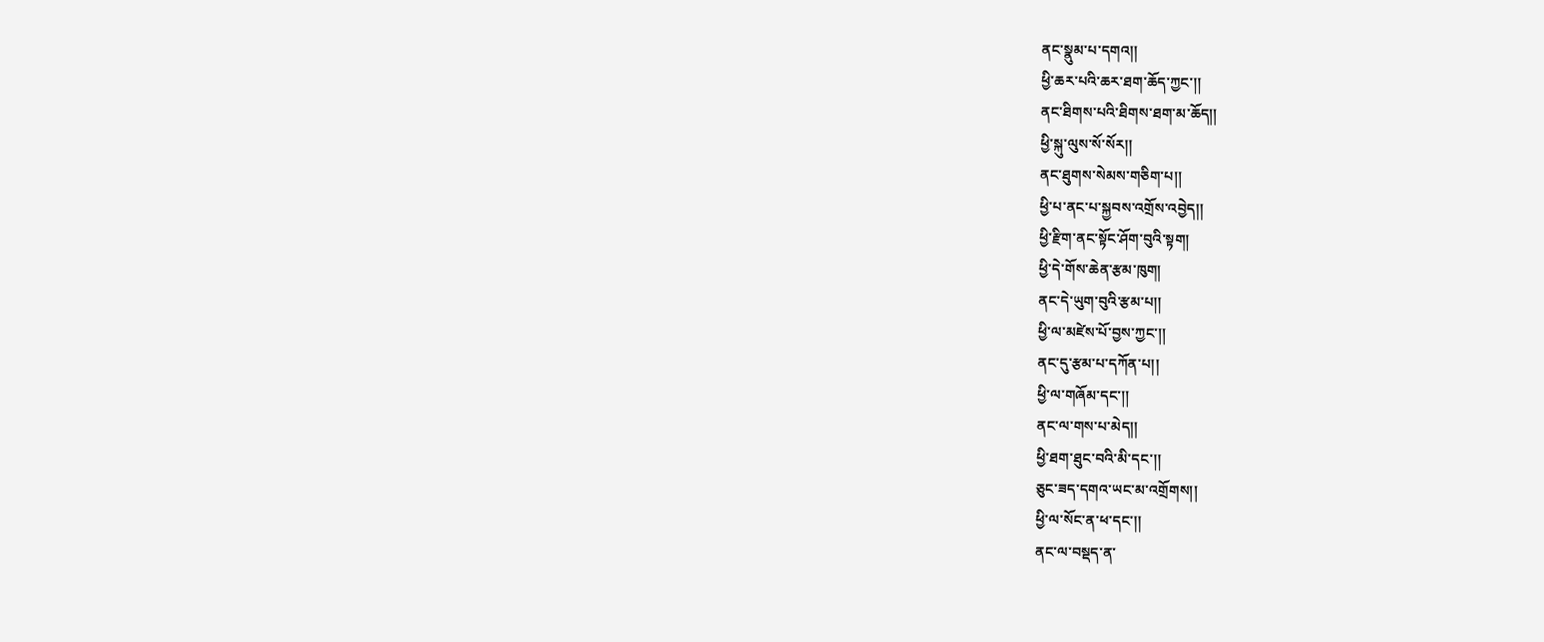ནང་སྣུམ་པ་དགའ།།
ཕྱི་ཆར་པའི་ཆར་ཐག་ཆོད་ཀྱང་།།
ནང་ཐིགས་པའི་ཐིགས་ཐག་མ་ཆོད།།
ཕྱི་སྐུ་ལུས་སོ་སོར།།
ནང་ཐུགས་སེམས་གཅིག་པ།།
ཕྱི་པ་ནང་པ་སྐྱབས་འགྲོས་འབྱེད།།
ཕྱི་རྫིག་ནང་སྟོང་ཤོག་བུའི་སྟག།
ཕྱི་དེ་གོས་ཆེན་རྩམ་ཁུག།
ནང་དེ་ཡུག་བུའི་རྩམ་པ།།
ཕྱི་ལ་མཛེས་པོ་བྱས་ཀྱང་།།
ནང་དུ་རྩམ་པ་དཀོན་པ།།
ཕྱི་ལ་གཞོམ་དང་།།
ནང་ལ་གས་པ་མེད།།
ཕྱི་ཐག་ཐུང་བའི་མི་དང་།།
ཅུང་ཟད་དགའ་ཡང་མ་འགྲོགས།།
ཕྱི་ལ་སོང་ན་ཕ་དང་།།
ནང་ལ་བསྡད་ན་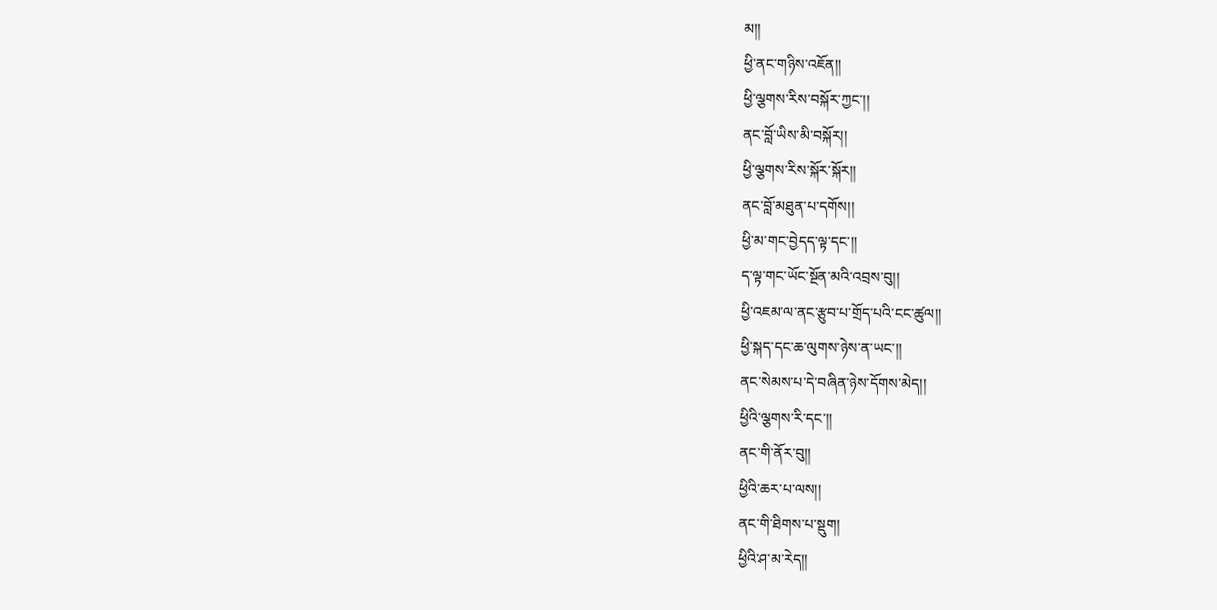མ།།
ཕྱི་ནང་གཉིས་འཇོན།།
ཕྱི་ལྕགས་རིས་བསྐོར་ཀྱང་།།
ནང་བློ་ཡིས་མི་བསྐོར།།
ཕྱི་ལྕགས་རིས་སྐོར་སྐོར།།
ནང་བློ་མཐུན་པ་དགོས།།
ཕྱི་མ་གང་བྱེདད་ལྟ་དང་།།
ད་ལྟ་གང་ཡོང་སྔོན་མའི་འབྲས་བུ།།
ཕྱི་འཇམ་ལ་ནང་རྩུབ་པ་གྲོད་པའི་ངང་ཚུལ།།
ཕྱི་སྐད་དང་ཆ་ལུགས་ཉེས་ན་ཡང་།།
ནང་སེམས་པ་དེ་བཞིན་ཉེས་དོགས་མེད།།
ཕྱིའི་ལྕགས་རི་དང་།།
ནང་གི་ནོར་བུ།།
ཕྱིའི་ཆར་པ་ལས།།
ནང་གི་ཐིགས་པ་སྡུག།
ཕྱིའི་ཤ་མ་རེད།།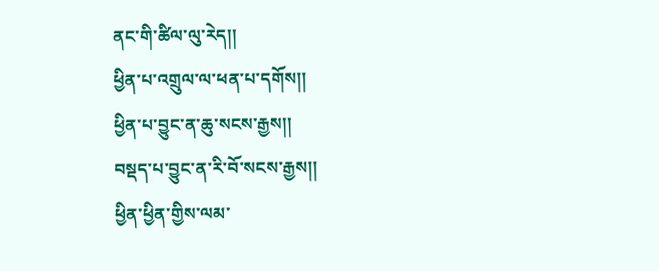ནང་གི་ཚིལ་ལུ་རེད།།
ཕྱིན་པ་འགྲུལ་ལ་ཕན་པ་དགོས།།
ཕྱིན་པ་བྱུང་ན་ཆུ་སངས་རྒྱས།།
བསྡད་པ་བྱུང་ན་རི་བོ་སངས་རྒྱས།།
ཕྱིན་ཕྱིན་གྱིས་ལམ་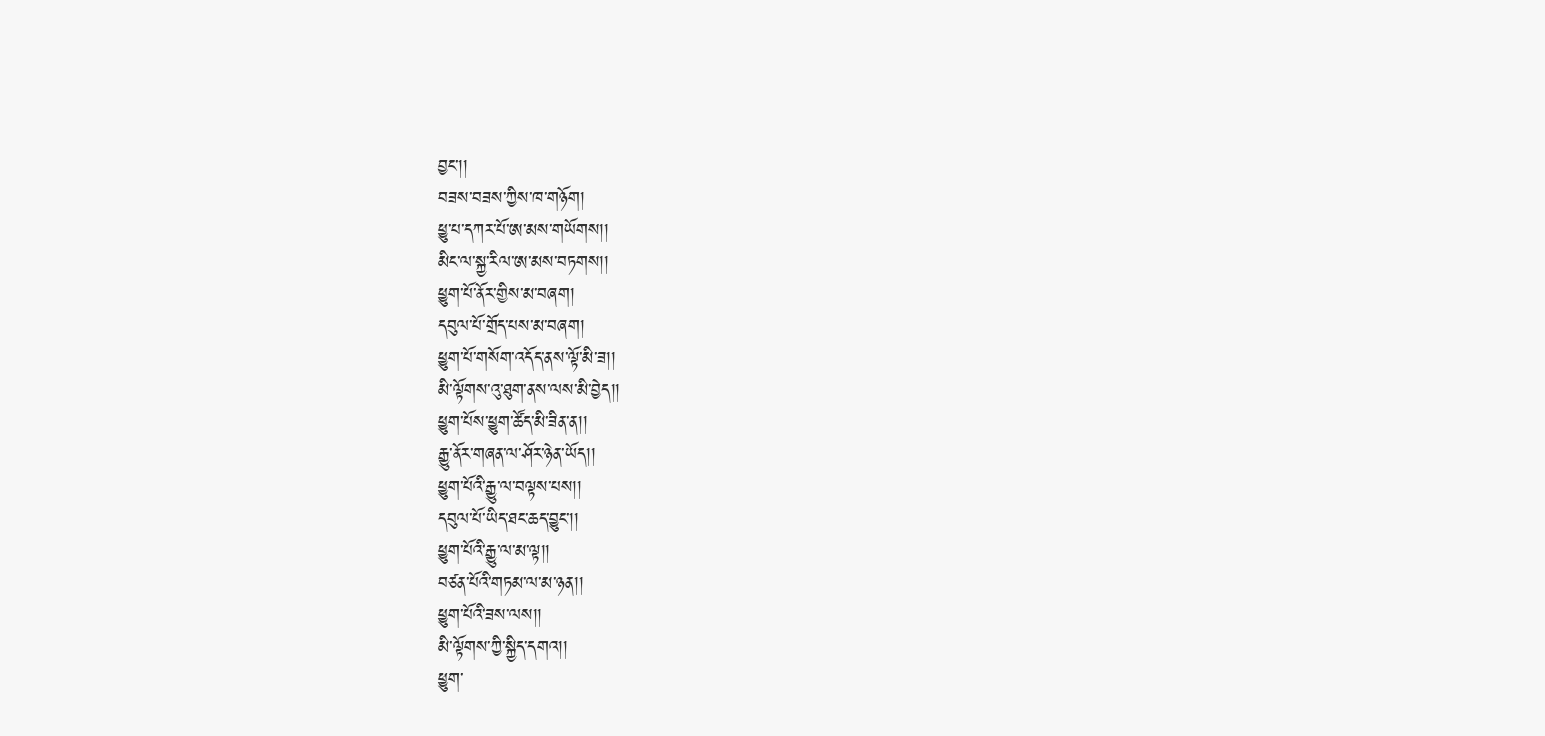བྱང་།།
བཟས་བཟས་ཀྱིས་ཁ་གཉོག།
ཕྱུ་པ་དཀར་པོ་ཨ་མས་གཡོགས།།
མིང་ལ་སྐྱ་རིལ་ཨ་མས་བཏགས།།
ཕྱུག་པོ་ནོར་གྱིས་མ་བཞག།
དབུལ་པོ་གྲོད་པས་མ་བཞག།
ཕྱུག་པོ་གསོག་འདོད་ནས་ལྟོ་མི་ཟ།།
མི་ལྟོགས་འུ་ཐུག་ནས་ལས་མི་བྱེད།།
ཕྱུག་པོས་ཕྱུག་ཚོད་མི་ཟིན་ན།།
རྒྱུ་ནོར་གཞན་ལ་ཤོར་ཉེན་ཡོད།།
ཕྱུག་པོའི་རྒྱུ་ལ་བལྟས་པས།།
དབུལ་པོ་ཡིད་ཐང་ཆད་བྱུང་།།
ཕྱུག་པོའི་རྒྱུ་ལ་མ་ལྟ།།
བཙན་པོའི་གཏམ་ལ་མ་ཉན།།
ཕྱུག་པོའི་ཟས་ལས།།
མི་ལྟོགས་ཀྱི་སྐྱིད་དགའ།།
ཕྱུག་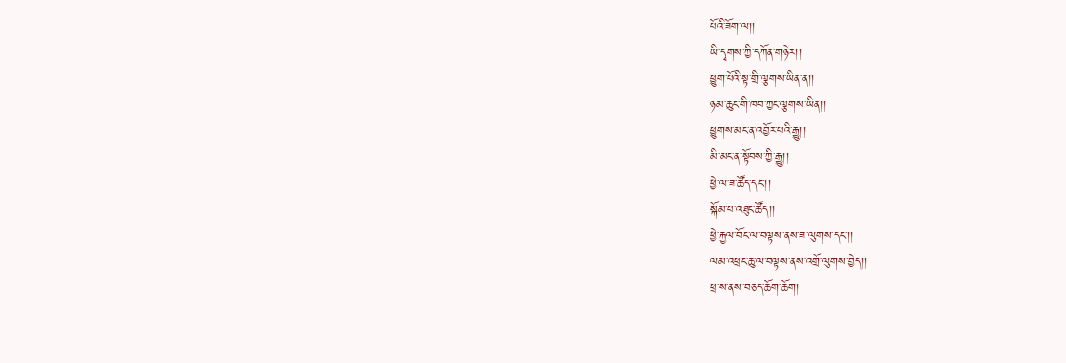པོའི་ཟོག་ལ།།
ཡི་དྭགས་ཀྱི་དཀོན་གཉེར།།
ཕྱུག་པོའི་སྟ་གྲི་ལྕགས་ཡིན་ན།།
ཉམ་ཆུང་གི་ཁབ་ཀྱང་ལྕགས་ཡིན།།
ཕྱུགས་མང་ན་འབྱོར་པའི་རྒྱུ།།
མི་མང་ན་སྟོབས་ཀྱི་རྒྱུ།།
ཕྱེ་ལ་ཟ་ཚོད་དང་།།
སྐོམ་པ་འཐུང་ཚོད།།
ཕྱེ་རྐྱལ་བོང་ལ་བལྟས་ནས་ཟ་ལུགས་དང་།།
ལམ་འཕྲང་ཆུ་ལ་བལྟས་ནས་འགྲོ་ལུགས་བྱེད།།
ཕྲ་ས་ནས་བཅད་ཆོག་ཆོག།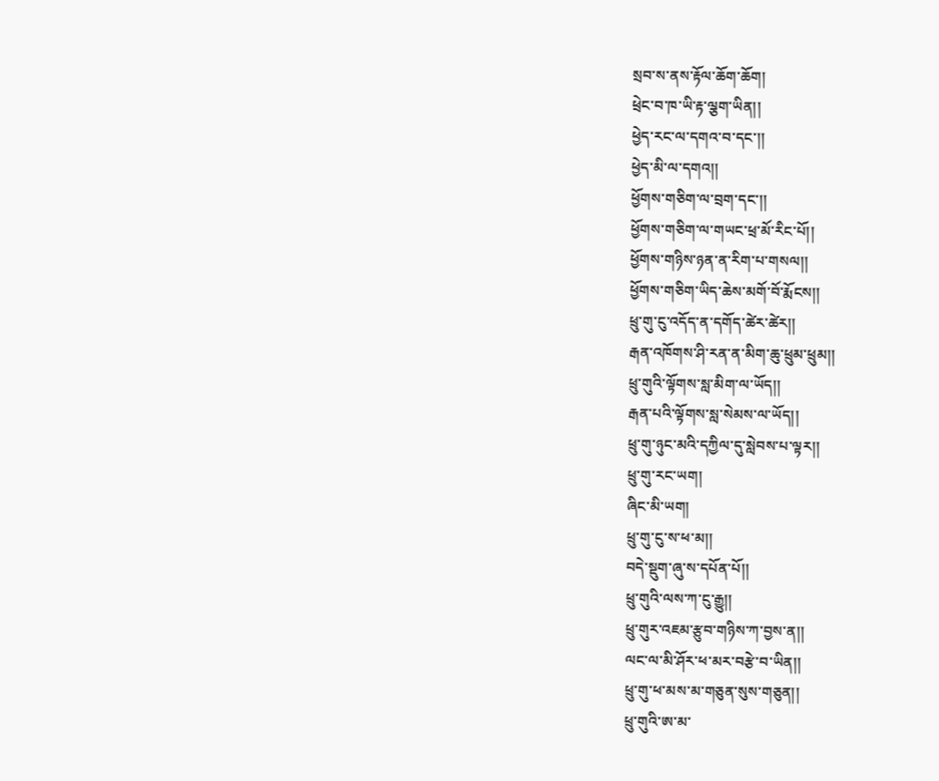སྲབ་ས་ནས་རྟོལ་ཆོག་ཆོག།
ཕྲེང་བ་ཁ་ཡི་རྟ་ལྕག་ཡིན།།
ཕྱེད་རང་ལ་དགའ་བ་དང་།།
ཕྱེད་མི་ལ་དགའ།།
ཕྱོགས་གཅིག་ལ་བྲག་དང་།།
ཕྱོགས་གཅིག་ལ་གཡང་ཕྲ་མོ་རིང་པོ།།
ཕྱོགས་གཉིས་ཉན་ན་རིག་པ་གསལ།།
ཕྱོགས་གཅིག་ཡིད་ཆེས་མགོ་བོ་རྨོངས།།
ཕྲུ་གུ་ངུ་འདོད་ན་དགོད་ཚེར་ཚེར།།
རྒན་འཁོགས་ཤི་རན་ན་མིག་ཆུ་ཕྲུམ་ཕྲུམ།།
ཕྲུ་གུའི་ལྟོགས་སླ་མིག་ལ་ཡོད།།
རྒན་པའི་ལྟོགས་སླ་སེམས་ལ་ཡོད།།
ཕྲུ་གུ་ཉུང་མའི་དཀྱིལ་དུ་སླེབས་པ་ལྟར།།
ཕྲུ་གུ་རང་ཡག།
ཞིང་མི་ཡག།
ཕྲུ་གུ་ངུ་ས་ཕ་མ།།
བདེ་སྡུག་ཞུ་ས་དཔོན་པོ།།
ཕྲུ་གུའི་ལས་ཀ་ངུ་རྒྱུ།།
ཕྲུ་གུར་འཇམ་རྩུབ་གཉིས་ཀ་བྱས་ན།།
ལང་ལ་མི་ཤོར་ཕ་མར་བརྩེ་བ་ཡིན།།
ཕྲུ་གུ་ཕ་མས་མ་གཅུན་སུས་གཅུན།།
ཕྲུ་གུའི་ཨ་མ་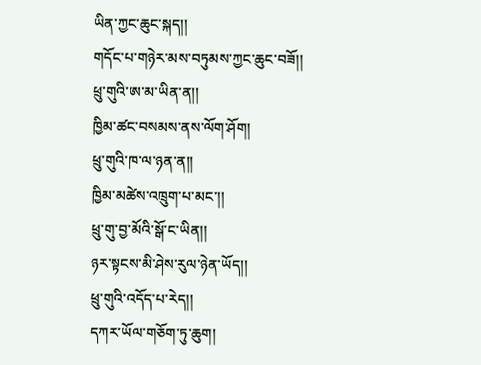ཡིན་ཀྱང་ཆུང་སྐད།།
གདོང་པ་གཉེར་མས་བཏུམས་ཀྱང་ཆུང་བཟོ།།
ཕྲུ་གུའི་ཨ་མ་ཡིན་ན།།
ཁྱིམ་ཚང་བསམས་ནས་ལོག་ཤོག།
ཕྲུ་གུའི་ཁ་ལ་ཉན་ན།།
ཁྱིམ་མཚེས་འཁྲུག་པ་མང་།།
ཕྲུ་གུ་བྱ་མོའི་སྒོ་ང་ཡིན།།
ཉར་སྟངས་མི་ཤེས་རུལ་ཉེན་ཡོད།།
ཕྲུ་གུའི་འདོད་པ་རེད།།
དཀར་ཡོལ་གཅོག་ཏུ་ཆུག།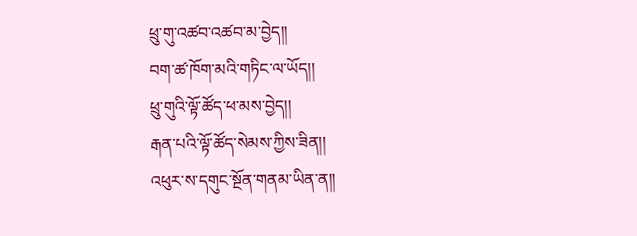ཕྲུ་གུ་འཚབ་འཚབ་མ་བྱེད།།
བག་ཚ་ཁོག་མའི་གཏིང་ལ་ཡོད།།
ཕྲུ་གུའི་ལྟོ་ཚོད་ཕ་མས་བྱེད།།
རྒན་པའི་ལྟོ་ཚོད་སེམས་ཀྱིས་ཟིན།།
འཕུར་ས་དགུང་སྔོན་གནམ་ཡིན་ན།།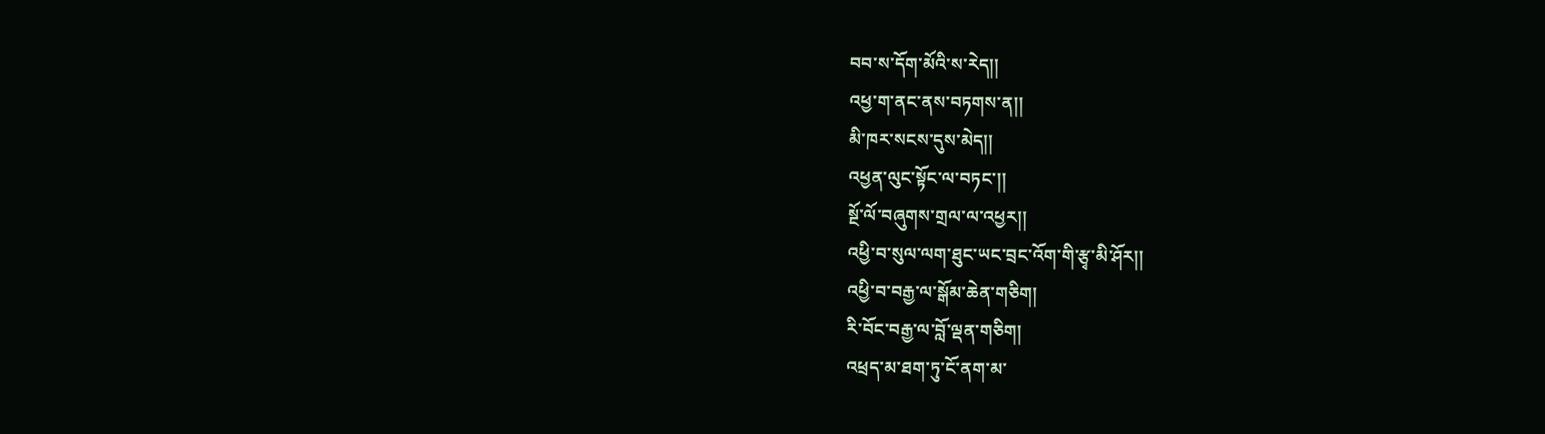བབ་ས་དོག་མོའི་ས་རེད།།
འཕྱ་ག་ནང་ནས་བཏགས་ན།།
མི་ཁར་སངས་དུས་མེད།།
འཕྱན་ལུང་སྟོང་ལ་བཏང་།།
སྔོ་ལོ་བཞུགས་གྲལ་ལ་འཕྱར།།
འཕྱི་བ་སུལ་ལག་ཐུང་ཡང་བྲང་འོག་གི་རྩྭ་མི་ཤོར།།
འཕྱི་བ་བརྒྱ་ལ་སྒོམ་ཆེན་གཅིག།
རི་བོང་བརྒྱ་ལ་བློ་ལྡན་གཅིག།
འཕྲད་མ་ཐག་ཏུ་ངོ་ནག་མ་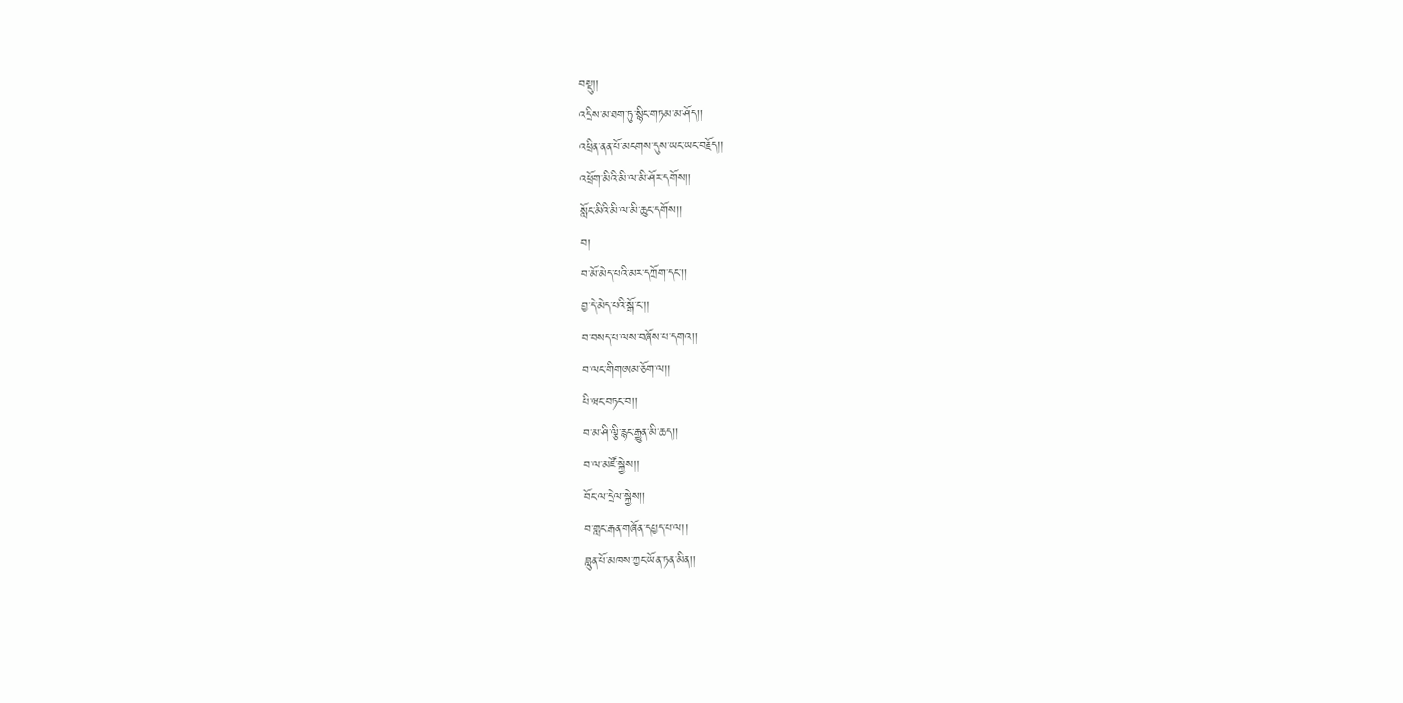བསྡུ།།
འདྲིས་མ་ཐག་ཏུ་སྙིང་གཏམ་མ་ཤོད།།
འཕྲིན་ནན་པོ་མངགས་དུས་ཡང་ཡང་བརྗོད།།
འཕྲོག་མིའི་མི་ལ་མི་ཤོར་དགོས།།
སློང་མིའི་མི་ལ་མི་ཆུང་དགོས།།
བ།
བ་མོ་མེད་པའི་མར་དཀྲོག་དང་།།
བྱ་དེ་མེད་པའི་སྒོ་ང་།།
བ་བསད་པ་ལས་བཞོས་པ་དགའ།།
བ་ལང་གིགཨམ་ཅོག་ལ།།
པི་ཝང་བཏང་བ།།
བ་མ་ཤི་ལྕི་རྙང་རྒྱུན་མི་ཆད།།
བ་ལ་མཛོ་སྐྱེས།།
བོང་ལ་དྲེལ་སྐྱེས།།
བ་གླང་རྒན་གཞོན་དཔྱད་པ་ལ།།
བླུན་པོ་མཁས་ཀྱང་ཡོན་ཏན་མིན།།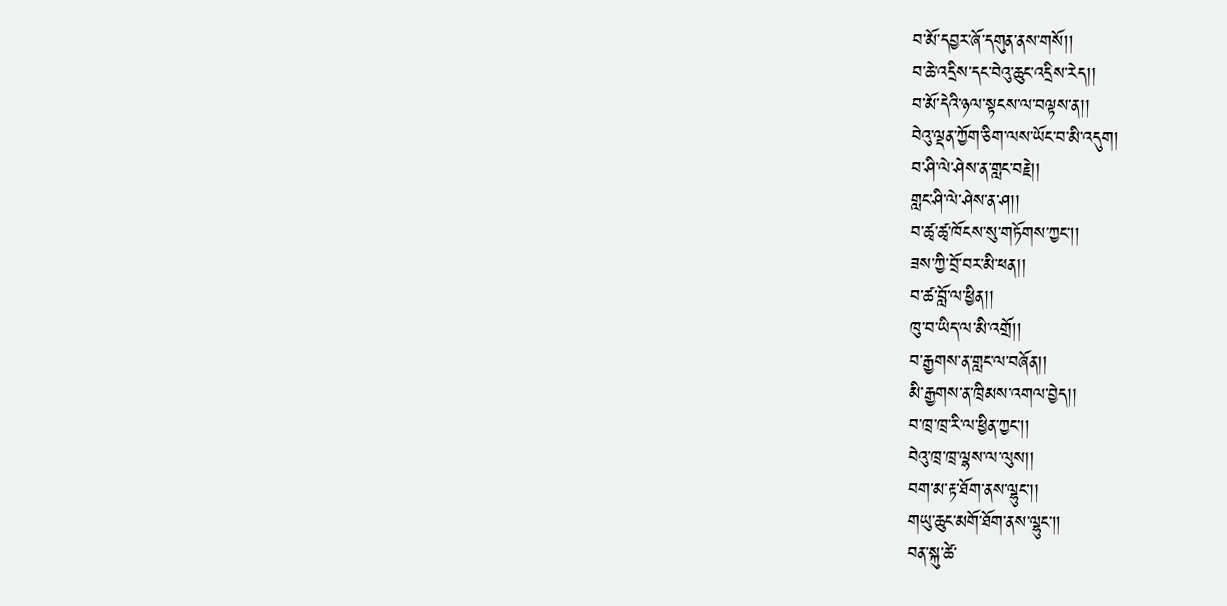བ་མོ་དབྱར་ཞོ་དགུན་ནས་གསོ།།
བ་ཆེ་འདྲིས་དང་བེའུ་ཆུང་འདྲིས་རེད།།
བ་མོ་དེའི་ཉལ་སྟངས་ལ་བལྟས་ན།།
བེའུ་ལྡན་ཀྱོག་ཅིག་ལས་ཡོང་བ་མི་འདུག།
བ་ཤི་ལེ་ཤེས་ན་གླང་བརྗེ།།
གླང་ཤི་ལེ་ཤེས་ན་ཤ།།
བ་ཚྭ་ཚྭ་ཁོངས་སུ་གཏོགས་ཀྱང་།།
ཟས་ཀྱི་བྲོ་བར་མི་ཕན།།
བ་ཚ་བློ་ལ་ཕྱིན།།
ཁུ་བ་ཡིད་ལ་མི་འགྲོ།།
བ་རྒྱགས་ན་གླང་ལ་བཞོན།།
མི་རྒྱགས་ན་ཁྲིམས་འགལ་བྱེད།།
བ་ཁྲ་ཁྲ་རི་ལ་ཕྱིན་ཀྱང་།།
བེའུ་ཁྲ་ཁྲ་ལྷས་ལ་ལུས།།
བག་མ་རྟ་ཐོག་ནས་ལྷུང་།།
གཡུ་ཆུང་མགོ་ཐོག་ནས་ལྷུང་།།
བན་སྐུ་ཚེ་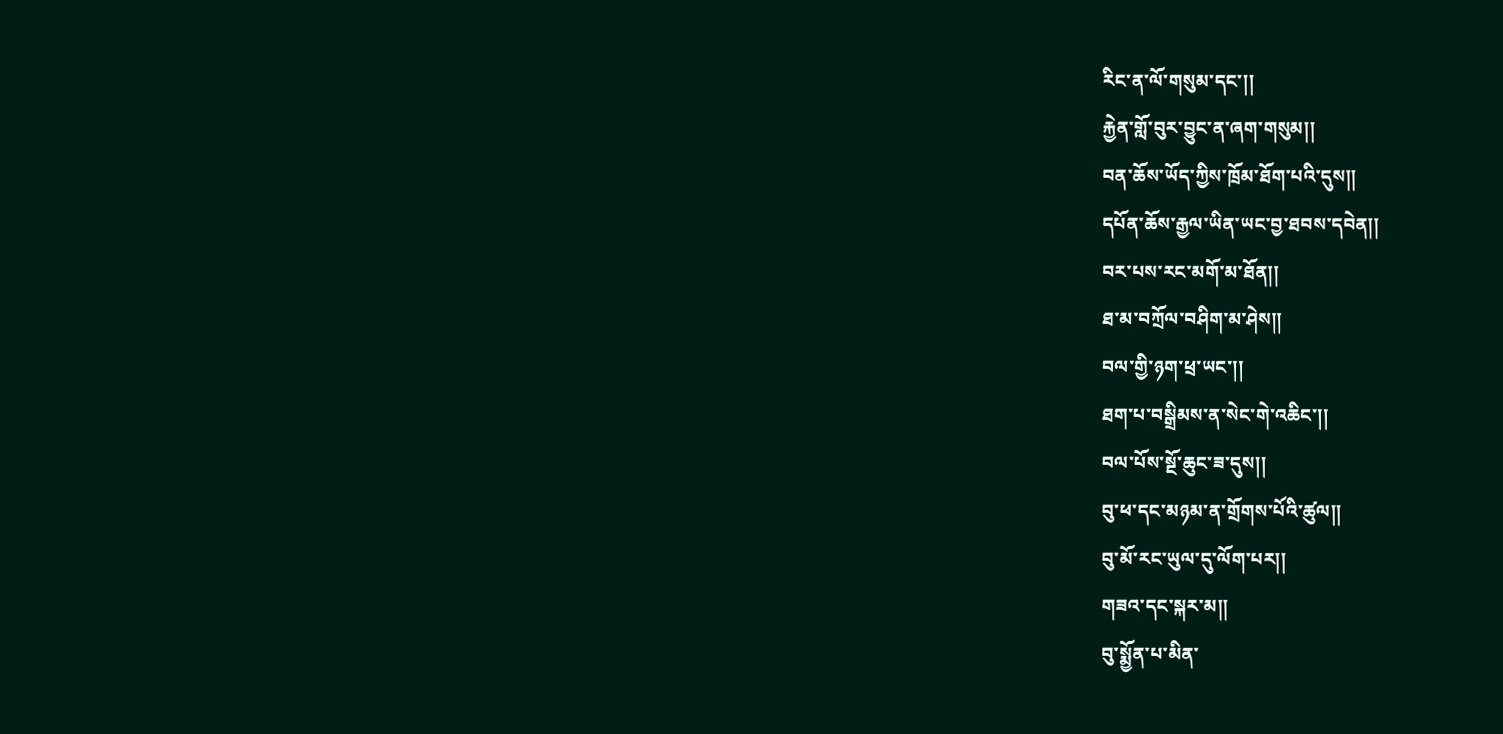རིང་ན་ལོ་གསུམ་དང་།།
རྐྱེན་གློ་བུར་བྱུང་ན་ཞག་གསུམ།།
བན་ཆོས་ཡོད་ཀྱིས་ཁྲོམ་ཐོག་པའི་དུས།།
དཔོན་ཆོས་རྒྱལ་ཡིན་ཡང་བྱ་ཐབས་དབེན།།
བར་པས་རང་མགོ་མ་ཐོན།།
ཐ་མ་བཀྲོལ་བཤིག་མ་ཤེས།།
བལ་གྱི་ཉག་ཕྲ་ཡང་།།
ཐག་པ་བསྒྲིམས་ན་སེང་གེ་འཆིང་།།
བལ་པོས་སྔོ་ཆུང་ཟ་དུས།།
བུ་ཕ་དང་མཉམ་ན་གྲོགས་པོའི་ཚུལ།།
བུ་མོ་རང་ཡུལ་དུ་ལོག་པར།།
གཟའ་དང་སྐར་མ།།
བུ་སྨྱོན་པ་མིན་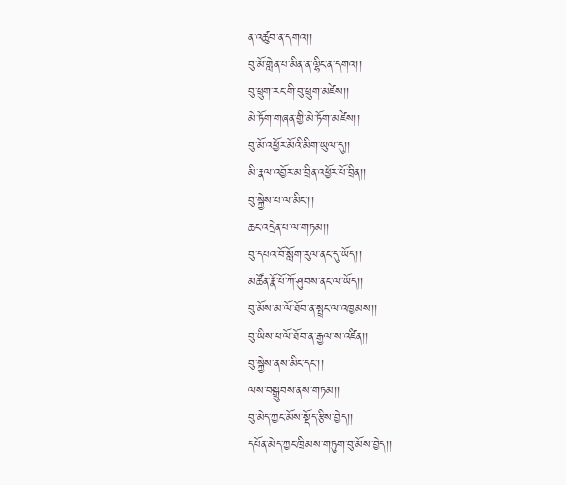ན་འཚུབ་ན་དགའ།།
བུ་མོ་གླེན་པ་མིན་ན་ལྷིང་ན་དགའ།།
བུ་ཕྲུག་རང་གི་བུ་ཕྲུག་མཛེས།།
མེ་ཏོག་གཞན་གྱི་མེ་ཏོག་མཛེས།།
བུ་མོ་འཕྱོར་མོའི་མིག་ཡུལ་དུ།།
མི་རྣལ་འབྱོར་མ་བྲིན་འཕྱོར་པོ་བྲིན།།
བུ་སྐྱེས་པ་ལ་མིང་།།
ཆང་འདྲེན་པ་ལ་གཏམ།།
བུ་དཔའ་བོ་སློག་རུལ་ནང་དུ་ཡོད།།
མཚོན་རྣོ་པོ་ཀོ་ཤུབས་ནང་ལ་ཡོད།།
བུ་མོས་མ་ལོ་ཐོབ་ན་སྤྲང་ལ་འཁྱམས།།
བུ་ཡིས་ཕ་ལོ་ཐོབ་ན་རྒྱལ་ས་འཛིན།།
བུ་སྐྱེས་ནས་མིང་དང་།།
ལས་བསྒྲུབས་ནས་གཏམ།།
བུ་མེད་ཀྱང་མོས་སྡོད་རྩིས་བྱེད།།
དཔོན་མེད་ཀྱང་ཁྲིམས་གཏུག་བུ་མོས་བྱེད།།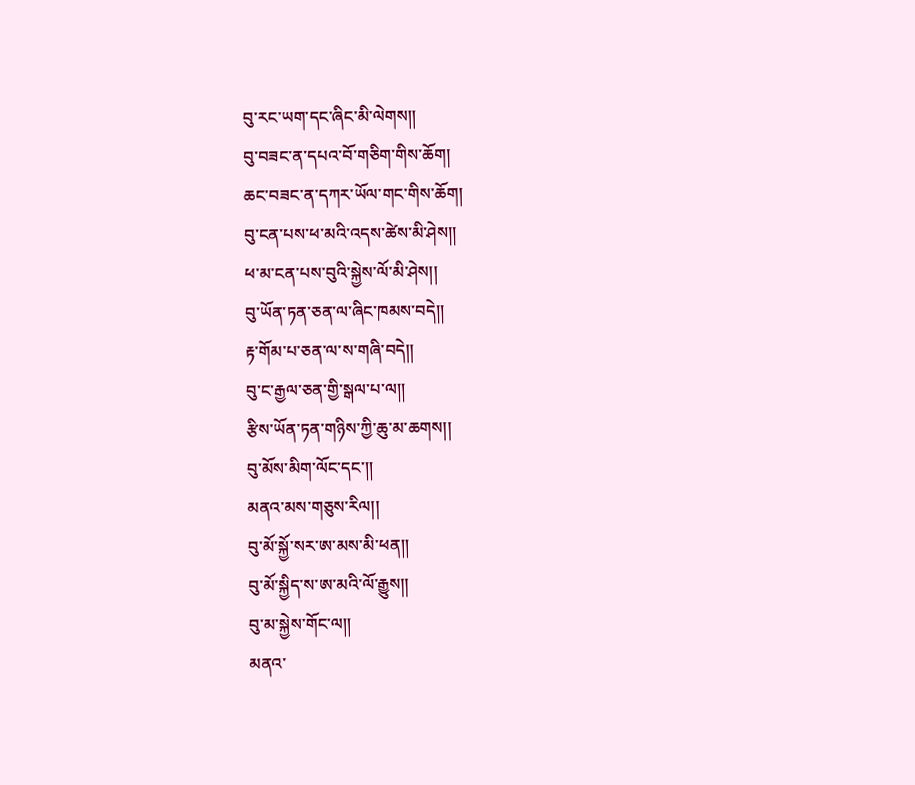བུ་རང་ཡག་དང་ཞིང་མི་ལེགས།།
བུ་བཟང་ན་དཔའ་བོ་གཅིག་གིས་ཆོག།
ཆང་བཟང་ན་དཀར་ཡོལ་གང་གིས་ཆོག།
བུ་ངན་པས་ཕ་མའི་འདས་ཚེས་མི་ཤེས།།
ཕ་མ་ངན་པས་བུའི་སྐྱེས་ལོ་མི་ཤེས།།
བུ་ཡོན་ཏན་ཅན་ལ་ཞིང་ཁམས་བདེ།།
རྟ་གོམ་པ་ཅན་ལ་ས་གཞི་བདེ།།
བུ་ང་རྒྱལ་ཅན་གྱི་སྒལ་པ་ལ།།
རྩིས་ཡོན་ཏན་གཉིས་ཀྱི་ཆུ་མ་ཆགས།།
བུ་མོས་མིག་ལོང་དང་།།
མནའ་མས་གཅུས་རིལ།།
བུ་མོ་སྐྱོ་སར་ཨ་མས་མི་ཕན།།
བུ་མོ་སྐྱིད་ས་ཨ་མའི་ལོ་རྒྱུས།།
བུ་མ་སྐྱེས་གོང་ལ།།
མནའ་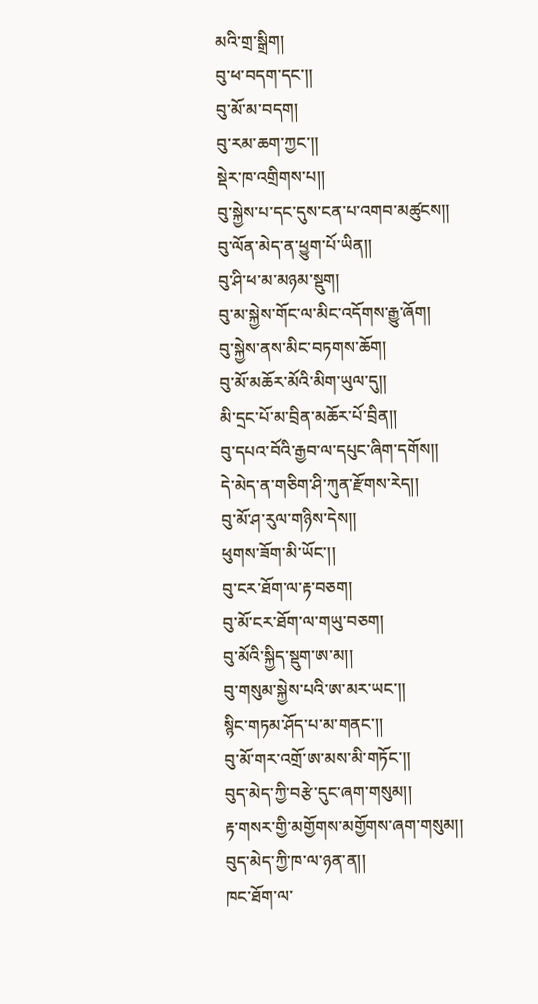མའི་གྲ་སྒྲིག།
བུ་ཕ་བདག་དང་།།
བུ་མོ་མ་བདག།
བུ་རམ་ཆག་ཀྱང་།།
སྡེར་ཁ་འགྲིགས་པ།།
བུ་སྐྱེས་པ་དང་དུས་ངན་པ་འགབ་མཚུངས།།
བུ་ལོན་མེད་ན་ཕྱུག་པོ་ཡིན།།
བུ་ཤི་ཕ་མ་མཉམ་སྡུག།
བུ་མ་སྐྱེས་གོང་ལ་མིང་འདོགས་རྒྱུ་ཞོག།
བུ་སྐྱེས་ནས་མིང་བཏགས་ཆོག།
བུ་མོ་མཆོར་མོའི་མིག་ཡུལ་དུ།།
མི་དྲང་པོ་མ་བྲིན་མཆོར་པོ་བྲིན།།
བུ་དཔའ་བོའི་རྒྱབ་ལ་དཔུང་ཞིག་དགོས།།
དེ་མེད་ན་གཅིག་ཤི་ཀུན་རྫོགས་རེད།།
བུ་མོ་ཤ་རུལ་གཉིས་དེས།།
ཕུགས་ཟོག་མི་ཡོང་།།
བུ་ངར་ཐོག་ལ་རྟ་བཅག།
བུ་མོ་ངར་ཐོག་ལ་གཡུ་བཅག།
བུ་མོའི་སྐྱིད་སྡུག་ཨ་མ།།
བུ་གསུམ་སྐྱེས་པའི་ཨ་མར་ཡང་།།
སྙིང་གཏམ་ཤོད་པ་མ་གནང་།།
བུ་མོ་གར་འགྲོ་ཨ་མས་མི་གཏོང་།།
བུད་མེད་ཀྱི་བརྩེ་དུང་ཞག་གསུམ།།
རྟ་གསར་གྱི་མགྱོགས་མགྱོགས་ཞག་གསུམ།།
བུད་མེད་ཀྱི་ཁ་ལ་ཉན་ན།།
ཁང་ཐོག་ལ་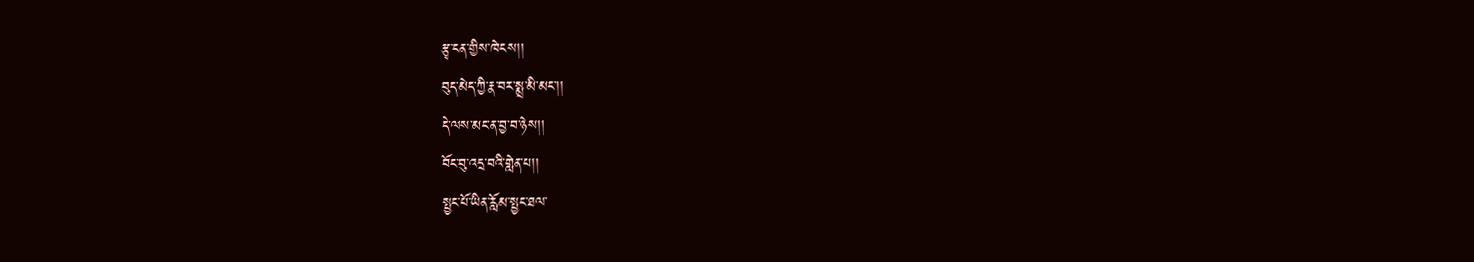རྩྭ་ངན་གྱིས་ཁེངས།།
བུད་མེད་ཀྱི་རྣ་བར་སྨྲ་མི་མང་།།
དེ་ལས་མང་ན་བྱ་བ་ཉེས།།
བོང་བུ་འདྲ་བའི་གླེན་པ།།
སྤྱང་པོ་ཡིན་རློམ་སྤྱང་ཐལ་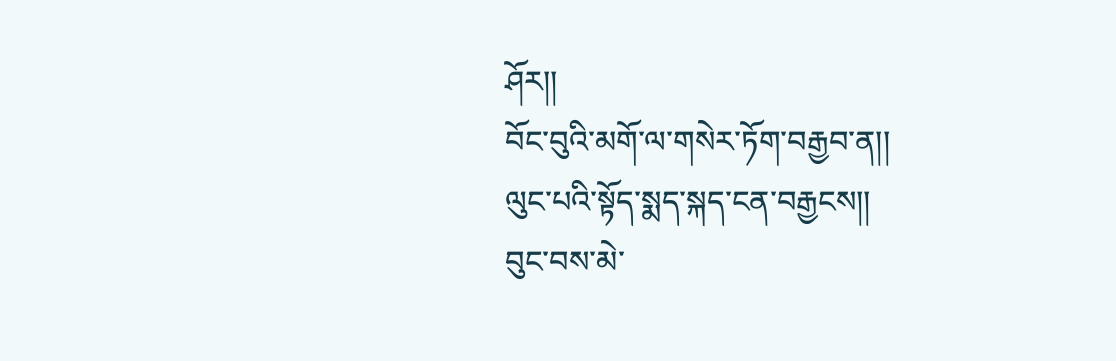ཤོར།།
བོང་བུའི་མགོ་ལ་གསེར་ཏོག་བརྒྱབ་ན།།
ལུང་པའི་སྟོད་སྨད་སྐད་ངན་བརྒྱངས།།
བུང་བས་མེ་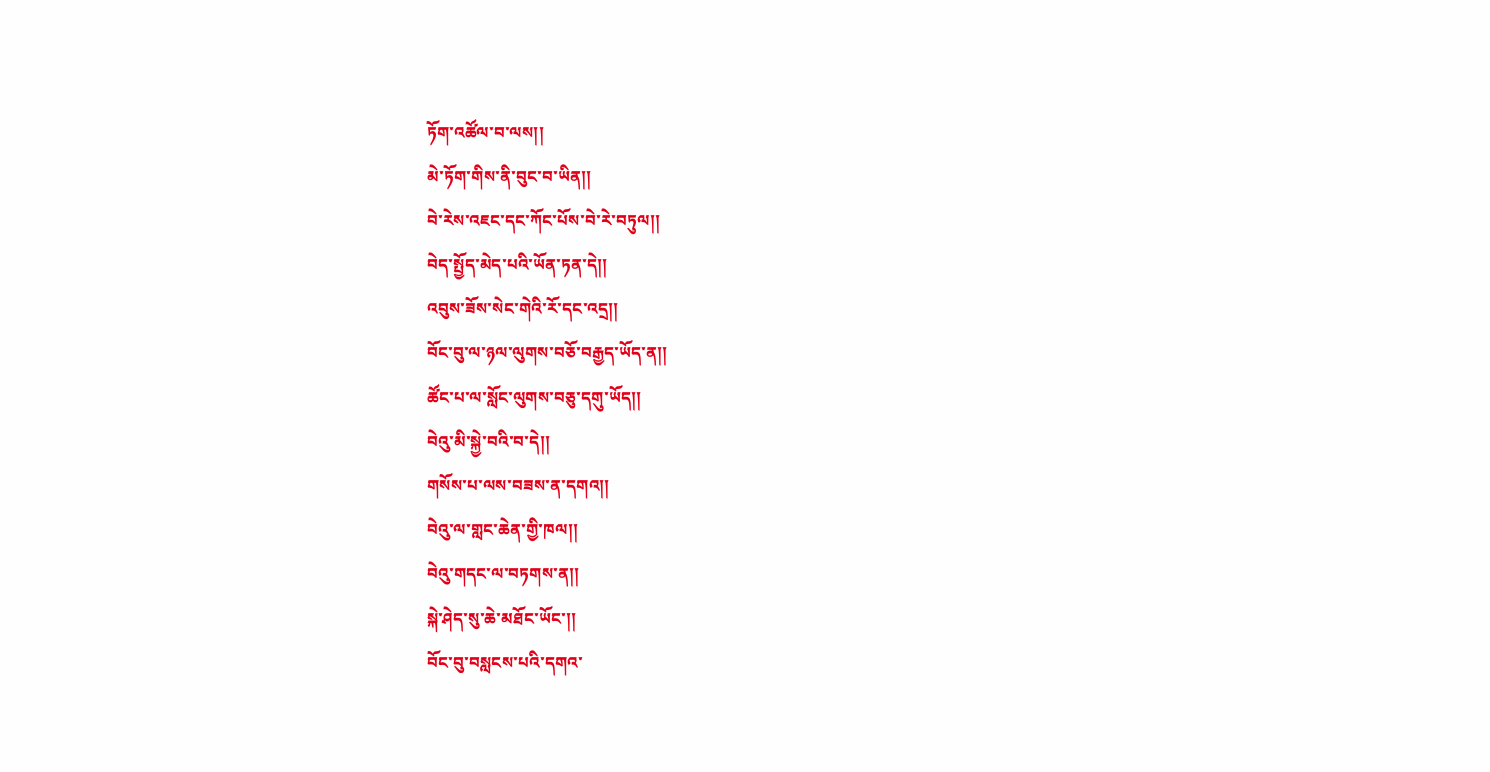ཏོག་འཚོལ་བ་ལས།།
མེ་ཏོག་གིས་ནི་བུང་བ་ཡིན།།
བེ་རེས་འཇང་དང་ཀོང་པོས་བེ་རེ་བཏུལ།།
བེད་སྤྱོད་མེད་པའི་ཡོན་ཏན་དེ།།
འབུས་ཟོས་སེང་གེའི་རོ་དང་འདྲ།།
བོང་བུ་ལ་ཉལ་ལུགས་བཅོ་བརྒྱད་ཡོད་ན།།
ཚོང་པ་ལ་སློང་ལུགས་བཅུ་དགུ་ཡོད།།
བེའུ་མི་སྐྱེ་བའི་བ་དེ།།
གསོས་པ་ལས་བཟས་ན་དགའ།།
བེའུ་ལ་གླང་ཆེན་གྱི་ཁལ།།
བེའུ་གདང་ལ་བཏགས་ན།།
སྐེ་ཤེད་སུ་ཆེ་མཐོང་ཡོང་།།
བོང་བུ་བསླངས་པའི་དགའ་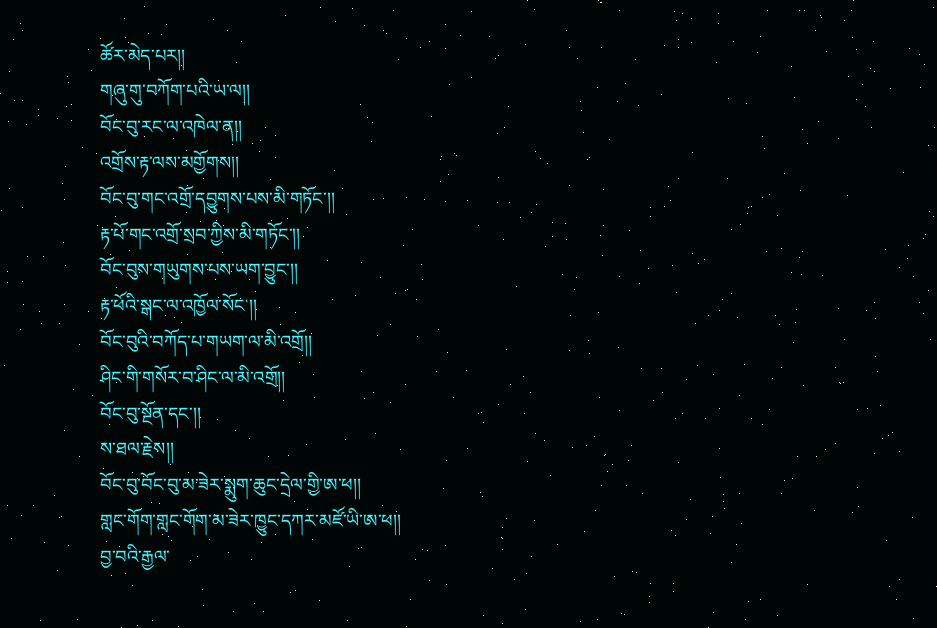ཚོར་མེད་པར།།
གཞུ་གུ་བཀོག་པའི་ཡ་ལ།།
བོང་བུ་རང་ལ་འཁེལ་ན།།
འགྲོས་རྟ་ལས་མགྱོགས།།
བོང་བུ་གང་འགྲོ་དབྱུགས་པས་མི་གཏོང་།།
རྟ་པོ་གང་འགྲོ་སྲབ་ཀྱིས་མི་གཏོང་།།
བོང་བུས་གཡུགས་པས་ཡག་བྱུང་།།
རྟ་ཕོའི་སྒང་ལ་འཁྱོལ་སོང་།།
བོང་བུའི་བཀོད་པ་གཡག་ལ་མི་འགྲོ།།
ཤིང་གི་གསོར་བ་ཤིང་ལ་མི་འགྲོ།།
བོང་བུ་སྔོན་དང་།།
ས་ཐལ་རྗེས།།
བོང་བུ་བོང་བུ་མ་ཟེར་སྨུག་ཆུང་དྲེལ་གྱི་ཨ་ཕ།།
གླང་གོག་གླང་གོག་མ་ཟེར་ཁྱུང་དཀར་མཛོ་ཡི་ཨ་ཕ།།
བྱ་བའི་རྒྱལ་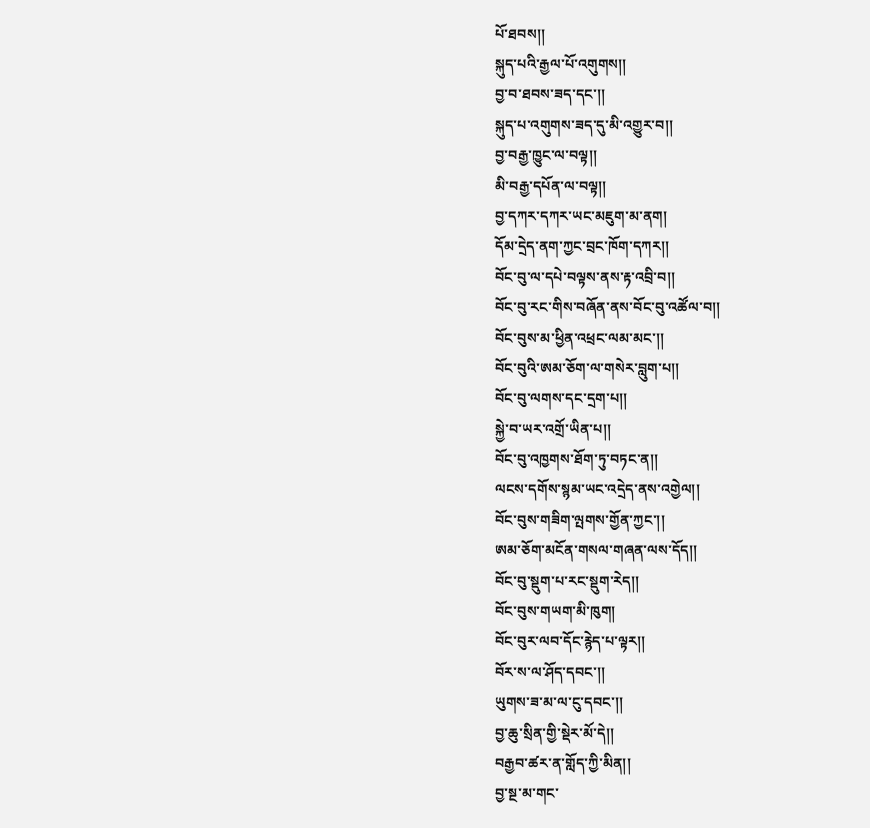པོ་ཐབས།།
སྐུད་པའི་རྒྱལ་པོ་འགུགས།།
བྱ་བ་ཐབས་ཟད་དང་།།
སྐུད་པ་འགུགས་ཟད་དུ་མི་འགྱུར་བ།།
བྱ་བརྒྱ་ཁྱུང་ལ་བལྟ།།
མི་བརྒྱ་དཔོན་ལ་བལྟ།།
བྱ་དཀར་དཀར་ཡང་མཇུག་མ་ནག།
དོམ་དྲེད་ནག་ཀྱང་བྲང་ཁོག་དཀར།།
བོང་བུ་ལ་དཔེ་བལྟས་ནས་རྟ་འབྲི་བ།།
བོང་བུ་རང་གིས་བཞོན་ནས་བོང་བུ་འཚོལ་བ།།
བོང་བུས་མ་ཕྱིན་འཕྲང་ལམ་མང་།།
བོང་བུའི་ཨམ་ཅོག་ལ་གསེར་བླུག་པ།།
བོང་བུ་ལགས་དང་དྲག་པ།།
སྐྱེ་བ་ཡར་འགྲོ་ཡིན་པ།།
བོང་བུ་འཁྱགས་ཐོག་ཏུ་བཏང་ན།།
ལངས་དགོས་སྙམ་ཡང་འདྲེད་ནས་འགྱེལ།།
བོང་བུས་གཟིག་ལྤགས་གྱོན་ཀྱང་།།
ཨམ་ཅོག་མངོན་གསལ་གཞན་ལས་དོད།།
བོང་བུ་སྡུག་པ་རང་སྡུག་རེད།།
བོང་བུས་གཡག་མི་ཁུག།
བོང་བུར་ལབ་དོང་རྙེད་པ་ལྟར།།
བོར་ས་ལ་ཤོད་དབང་།།
ཡུགས་ཟ་མ་ལ་ངུ་དབང་།།
བྱ་ཆུ་སྲིན་གྱི་སྡེར་མོ་དེ།།
བརྒྱབ་ཚར་ན་གློད་ཀྱི་མིན།།
བྱ་སྔ་མ་གང་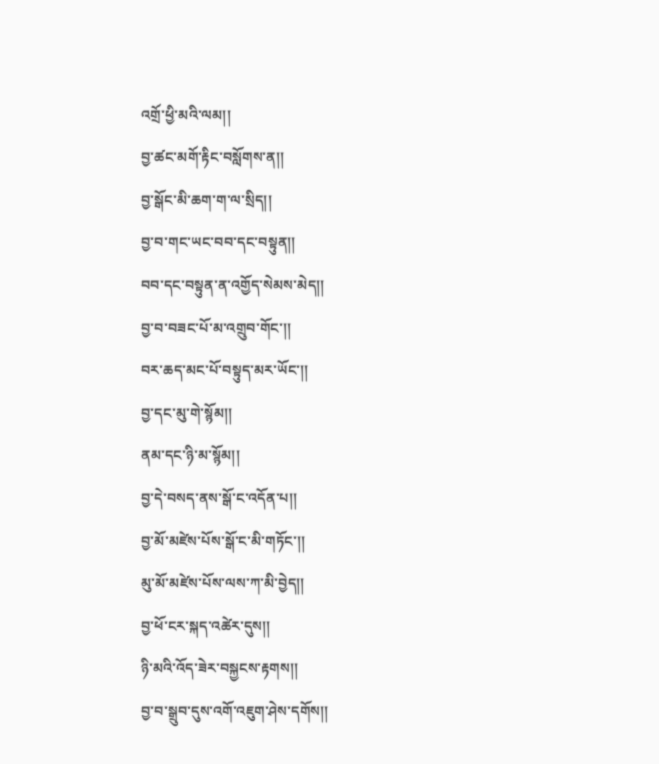འགྲོ་ཕྱི་མའི་ལམ།།
བྱ་ཚང་མགོ་རྟིང་བསློགས་ན།།
བྱ་སྒོང་མི་ཆག་ག་ལ་སྲིད།།
བྱ་བ་གང་ཡང་བབ་དང་བསྟུན།།
བབ་དང་བསྟུན་ན་འགྱོད་སེམས་མེད།།
བྱ་བ་བཟང་པོ་མ་འགྲུབ་གོང་།།
བར་ཆད་མང་པོ་བསྟུད་མར་ཡོང་།།
བྱ་དང་མུ་གེ་སྙོམ།།
ནམ་དང་ཉི་མ་སྙོམ།།
བྱ་དེ་བསད་ནས་སྒོ་ང་འདོན་པ།།
བྱ་མོ་མཛེས་པོས་སྒོ་ང་མི་གཏོང་།།
མུ་མོ་མཛེས་པོས་ལས་ཀ་མི་བྱེད།།
བྱ་ཕོ་ངར་སྐད་འཚེར་དུས།།
ཉི་མའི་འོད་ཟེར་བསྐྱངས་རྟགས།།
བྱ་བ་སྒྲུབ་དུས་འགོ་འཇུག་ཤེས་དགོས།།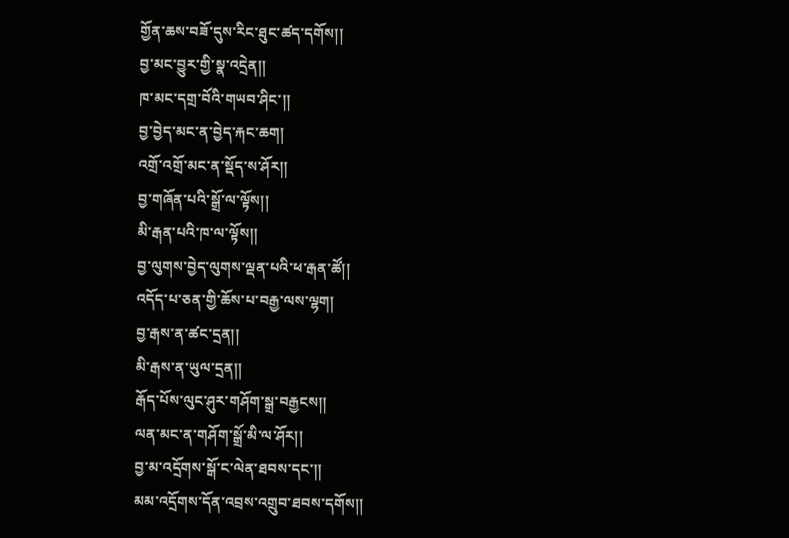གྱོན་ཆས་བཟོ་དུས་རིང་ཐུང་ཚད་དགོས།།
བྱ་མང་བྱུར་གྱི་སྣ་འདྲེན།།
ཁ་མང་དགྲ་བོའི་གཡབ་ཤིང་།།
བྱ་བྱེད་མང་ན་བྱེད་རྐང་ཆག།
འགྲོ་འགྲོ་མང་ན་སྡོད་ས་ཤོར།།
བྱ་གཞོན་པའི་སྒྲོ་ལ་ལྟོས།།
མི་རྒན་པའི་ཁ་ལ་ལྟོས།།
བྱ་ལུགས་བྱེད་ལུགས་ལྡན་པའི་ཕ་རྒན་ཚོ།།
འདོད་པ་ཅན་གྱི་ཆོས་པ་བརྒྱ་ལས་ལྷག།
བྱ་རྒས་ན་ཚང་དྲན།།
མི་རྒས་ན་ཡུལ་དྲན།།
རྒོད་པོས་ལུང་ཤུར་གཤོག་སྒྲ་བརྒྱངས།།
ལན་མང་ན་གཤོག་སྒྲོ་མི་ལ་ཤོར།།
བྱ་མ་འདྲོགས་སྒོ་ང་ལེན་ཐབས་དང་།།
མམ་འདྲོགས་དོན་འབྲས་འགྲུབ་ཐབས་དགོས།།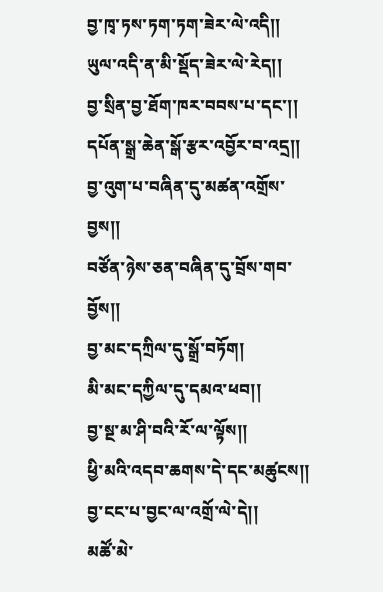བྱ་ཁྭ་ཏས་ཏག་ཏག་ཟེར་ལེ་འདི།།
ཡུལ་འདི་ན་མི་སྡོད་ཟེར་ལེ་རེད།།
བྱ་སྲིན་བྱ་ཐོག་ཁར་བབས་པ་དང་།།
དཔོན་སྒྲ་ཆེན་སྒོ་རྩར་འབྱོར་བ་འདྲ།།
བྱ་འུག་པ་བཞིན་དུ་མཚན་འགྲོས་བྱས།།
བཙོན་ཉེས་ཅན་བཞིན་དུ་བྲོས་གབ་བྱོས།།
བྱ་མང་དཀྲིལ་དུ་སྒྲོ་བཏོག།
མི་མང་དཀྱིལ་དུ་དམའ་ཕབ།།
བྱ་སྔ་མ་ཤི་བའི་རོ་ལ་ལྟོས།།
ཕྱི་མའི་འདབ་ཆགས་དེ་དང་མཚུངས།།
བྱ་ངང་པ་བྱང་ལ་འགྲོ་ལེ་དེ།།
མཚོ་མེ་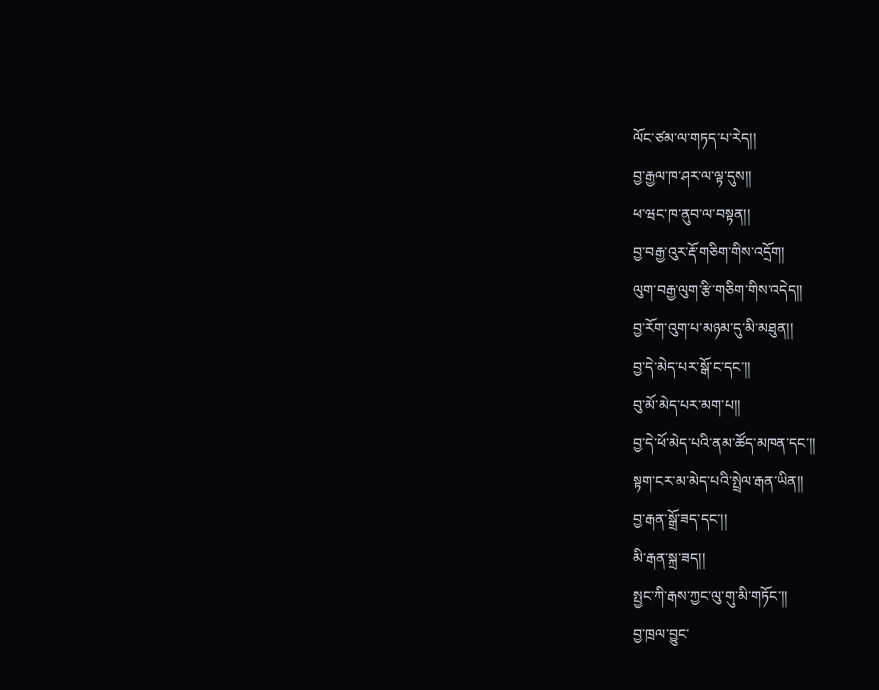ལོང་ཙམ་ལ་གཏད་པ་རེད།།
བྱ་རྒྱལ་ཁ་ཤར་ལ་ལྟ་དུས།།
ཕ་ཝང་ཁ་ནུབ་ལ་བསྟན།།
བྱ་བརྒྱ་འུར་རྡོ་གཅིག་གིས་འདྲོག།
ལུག་བརྒྱ་ལུག་རྩི་གཅིག་གིས་འདེད།།
བྱ་རོག་འུག་པ་མཉམ་དུ་མི་མཐུན།།
བྱ་དེ་མེད་པར་སྒོ་ང་དང་།།
བུ་མོ་མེད་པར་མག་པ།།
བྱ་དེ་ཕོ་མེད་པའི་ནམ་ཚོད་མཁན་དང་།།
སྟག་ངར་མ་མེད་པའི་སྤྲེལ་རྒན་ཡིན།།
བྱ་རྒན་སྒྲོ་ཟད་དང་།།
མི་རྒན་སྐྲ་ཟད།།
སྤྱང་ཀི་རྒས་ཀྱང་ལུ་གུ་མི་གཏོང་།།
བྱ་ཁྲལ་བྱུང་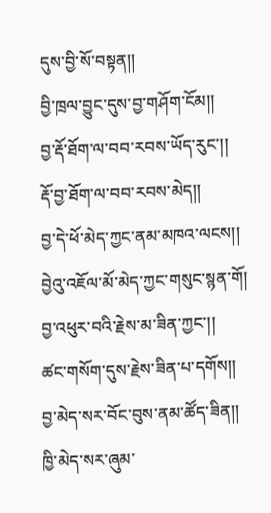དུས་བྱི་སོ་བསྟན།།
བྱི་ཁྲལ་བྱུང་དུས་བྱ་གཤོག་ངོམ།།
བྱ་རྡོ་ཐོག་ལ་བབ་རབས་ཡོད་རུང་།།
རྡོ་བྱ་ཐོག་ལ་བབ་རབས་མེད།།
བྱ་དེ་ཕོ་མེད་ཀྱང་ནམ་མཁའ་ལངས།།
བྱེའུ་འཇོལ་མོ་མེད་ཀྱང་གསུང་སྙན་གོ།
བྱ་འཕུར་བའི་རྗེས་མ་ཟིན་ཀྱང་།།
ཚང་གསོག་དུས་རྗེས་ཟིན་པ་དགོས།།
བྱ་མེད་སར་བོང་བུས་ནམ་ཚོད་ཟིན།།
ཁྱི་མེད་སར་ཞུམ་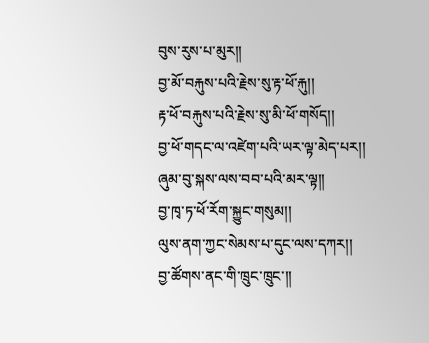བུས་རུས་པ་མུར།།
བྱ་མོ་བརྐུས་པའི་རྗེས་སུ་རྟ་ཕོ་རྐུ།།
རྟ་ཕོ་བརྐུས་པའི་རྗེས་སུ་མི་ཕོ་གསོད།།
བྱ་ཕོ་གདང་ལ་འཛེག་པའི་ཡར་ལྟ་མེད་པར།།
ཞུམ་བུ་སྐས་ལས་བབ་པའི་མར་ལྟ།།
བྱ་ཁྭ་ཏ་ཕོ་རོག་སྐྱུང་གསུམ།།
ལུས་ནག་ཀྱང་སེམས་པ་དུང་ལས་དཀར།།
བྱ་ཚོགས་ནང་གི་ཁྲུང་ཁྲུང་།།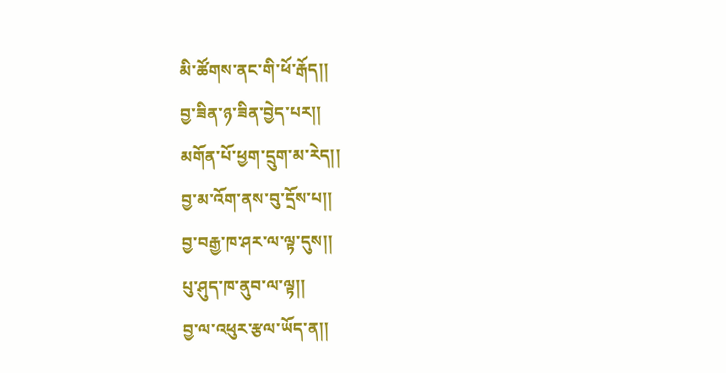མི་ཚོགས་ནང་གི་ཕོ་རྒོད།།
བྱ་ཟིན་ཉ་ཟིན་བྱེད་པར།།
མགོན་པོ་ཕྱག་དྲུག་མ་རེད།།
བྱ་མ་འོག་ནས་བུ་དྲོས་པ།།
བྱ་བརྒྱ་ཁ་ཤར་ལ་ལྟ་དུས།།
པུ་ཤུད་ཁ་ནུབ་ལ་ལྟ།།
བྱ་ལ་འཕུར་རྩལ་ཡོད་ན།།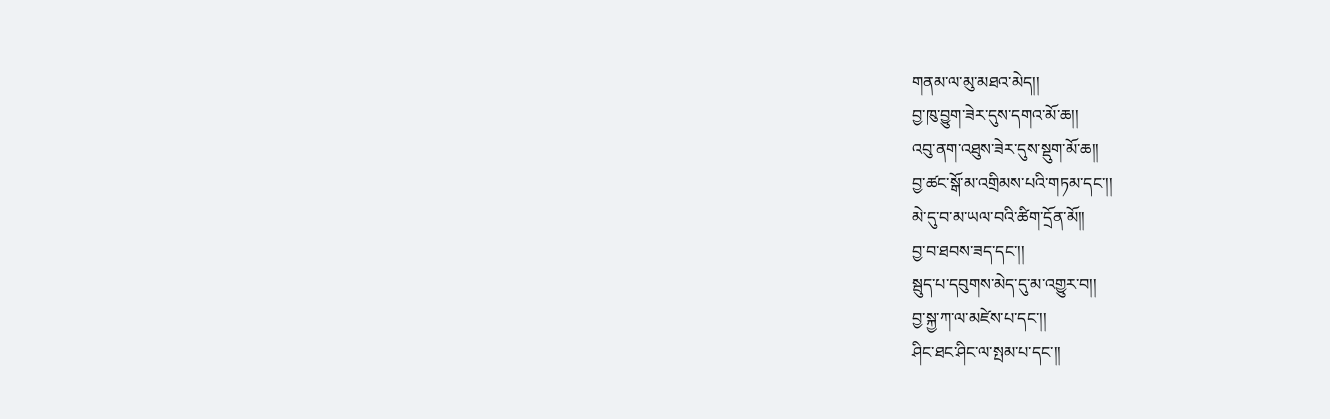གནམ་ལ་མུ་མཐའ་མེད།།
བྱ་ཁུ་བྱུག་ཟེར་དུས་དགའ་མོ་ཆ།།
འབུ་ནག་འཐུས་ཟེར་དུས་སྡུག་མོ་ཆ།།
བྱ་ཚང་སྒོ་མ་འགྲིམས་པའི་གཏམ་དང་།།
མེ་དུ་བ་མ་ཡལ་བའི་ཚིག་དྲོན་མོ།།
བྱ་བ་ཐབས་ཟད་དང་།།
སྦུད་པ་དབུགས་མེད་དུ་མ་འགྱུར་བ།།
བྱ་སྐྱ་ཀ་ལ་མཛེས་པ་དང་།།
ཤིང་ཐང་ཤིང་ལ་སྤམ་པ་དང་།།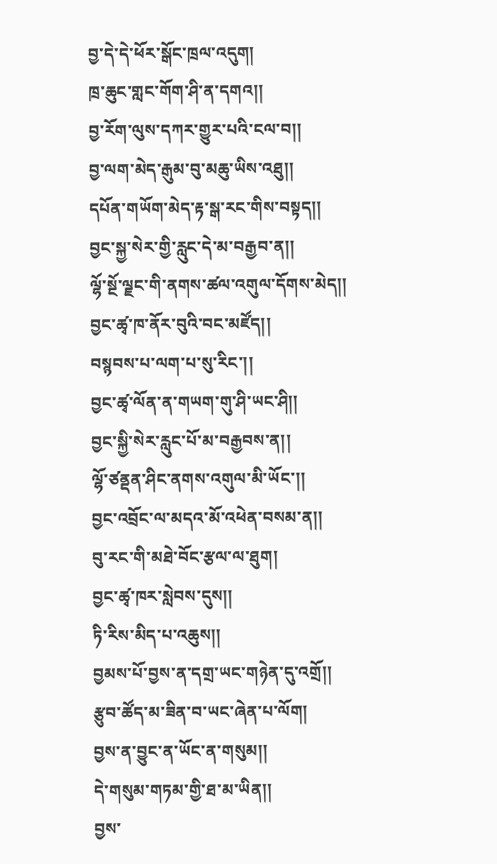བྱ་དེ་དེ་ཕོར་སྒོང་ཁྲལ་འདུག།
ཁྲ་ཆུང་གླང་གོག་ཤི་ན་དགའ།།
བྱ་རོག་ལུས་དཀར་གྱུར་པའི་ངལ་བ།།
བྱ་ལག་མེད་རྒུམ་བུ་མཆུ་ཡིས་འཐུ།།
དཔོན་གཡོག་མེད་རྟ་སྒ་རང་གིས་བསྟད།།
བྱང་སྐྱ་སེར་གྱི་རླུང་དེ་མ་བརྒྱབ་ན།།
ལྷོ་སྔོ་ལྗང་གི་ནགས་ཚལ་འགུལ་དོགས་མེད།།
བྱང་ཚྭ་ཁ་ནོར་བུའི་བང་མཛོད།།
བསྙབས་པ་ལག་པ་སུ་རིང་།།
བྱང་ཚྭ་ལོན་ན་གཡག་གུ་ཤི་ཡང་ཤི།།
བྱང་སྐྱི་སེར་རླུང་པོ་མ་བརྒྱབས་ན།།
ལྷོ་ཙནྡན་ཤིང་ནགས་འགུལ་མི་ཡོང་།།
བྱང་འབྲོང་ལ་མདའ་མོ་འཕེན་བསམ་ན།།
བུ་རང་གི་མཐེ་བོང་རྩལ་ལ་ཐུག།
བྱང་ཚྭ་ཁར་སླེབས་དུས།།
ཏི་རིས་མིད་པ་འཆུས།།
བྱམས་པོ་བྱས་ན་དགྲ་ཡང་གཉེན་དུ་འགྲོ།།
རྩུབ་ཚོད་མ་ཟིན་བ་ཡང་ཞེན་པ་ལོག།
བྱས་ན་བྱུང་ན་ཡོང་ན་གསུམ།།
དེ་གསུམ་གཏམ་གྱི་ཐ་མ་ཡིན།།
བྱས་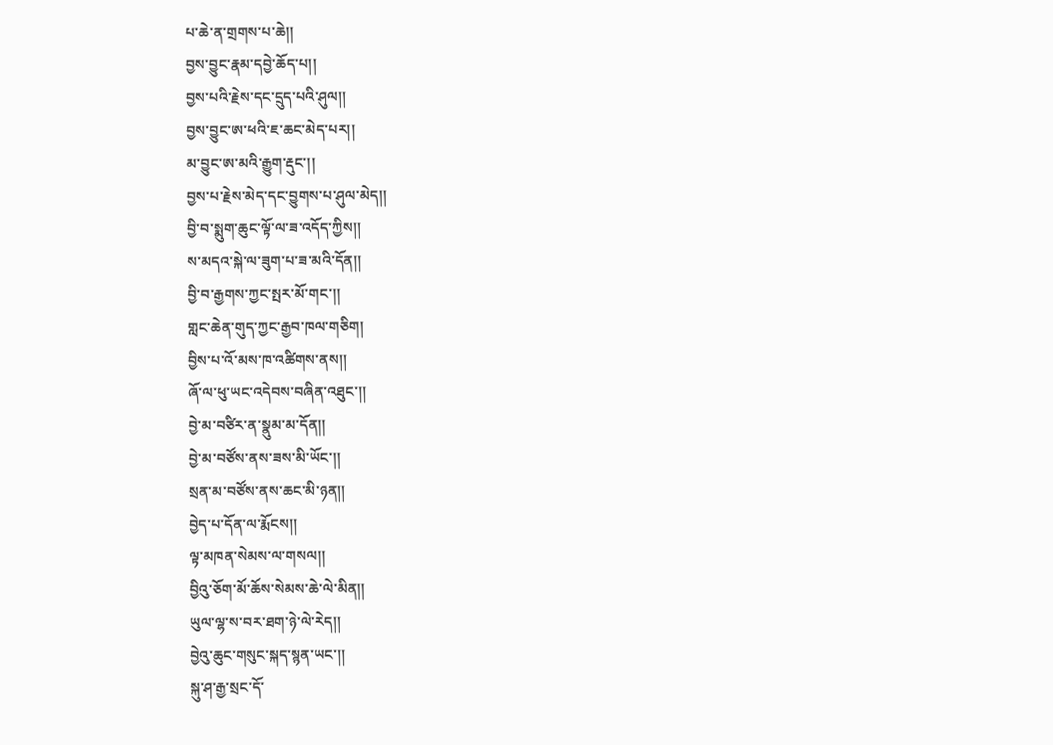པ་ཆེ་ན་གྲགས་པ་ཆེ།།
བྱས་བྱུང་རྣམ་དབྱེ་ཆོད་པ།།
བྱས་པའི་རྗེས་དང་དྲུད་པའི་ཤུལ།།
བྱས་བྱུང་ཨ་ཕའི་ཇ་ཆང་མེད་པར།།
མ་བྱུང་ཨ་མའི་རྒྱུག་རྡུང་།།
བྱས་པ་རྗེས་མེད་དང་བྱུགས་པ་ཤུལ་མེད།།
བྱི་བ་སྨུག་ཆུང་ལྟོ་ལ་ཟ་འདོད་ཀྱིས།།
ས་མདའ་སྐེ་ལ་ཟུག་པ་ཟ་མའི་དོན།།
བྱི་བ་རྒྱགས་ཀྱང་སྤར་མོ་གང་།།
གླང་ཆེན་གུད་ཀྱང་རྒྱབ་ཁལ་གཅིག།
བྱིས་པ་འོ་མས་ཁ་འཚིགས་ནས།།
ཞོ་ལ་ཕུ་ཡང་འདེབས་བཞིན་འཐུང་།།
བྱེ་མ་བཙིར་ན་སྣུམ་མ་དོན།།
བྱེ་མ་བཙོས་ནས་ཟས་མི་ཡོང་།།
སྲན་མ་བཙོས་ནས་ཆང་མི་ཉན།།
བྱེད་པ་དོན་ལ་རྨོངས།།
ལྟ་མཁན་སེམས་ལ་གསལ།།
བྱིའུ་ཅོག་མོ་ཆོས་སེམས་ཆེ་ལེ་མིན།།
ཡུལ་ལྷ་ས་བར་ཐག་ཉེ་ལེ་རེད།།
བྱེའུ་ཆུང་གསུང་སྐད་སྙན་ཡང་།།
སྐུ་ཤ་རྒྱ་སྲང་དོ་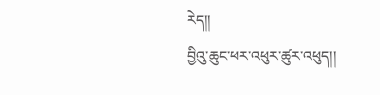རེད།།
བྱིའུ་ཆུང་ཕར་འཕུར་ཚུར་འཕུད།།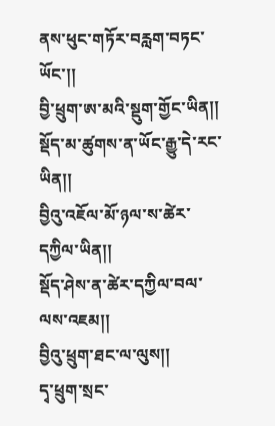ནས་ཕུང་གཏོར་བརླག་བཏང་ཡོང་།།
བྱི་ཕྲུག་ཨ་མའི་སྡུག་གྱོང་ཡིན།།
སྡོད་མ་ཚུགས་ན་ཡོང་རྒྱུ་དེ་རང་ཡིན།།
བྱིའུ་འཇོལ་མོ་ཉལ་ས་ཚེར་དཀྱིལ་ཡིན།།
སྡོད་ཤེས་ན་ཚེར་དཀྱིལ་བལ་ལས་འཇམ།།
བྱིའུ་ཕྲུག་ཐང་ལ་ལུས།།
དྭ་ཕྲུག་སྲང་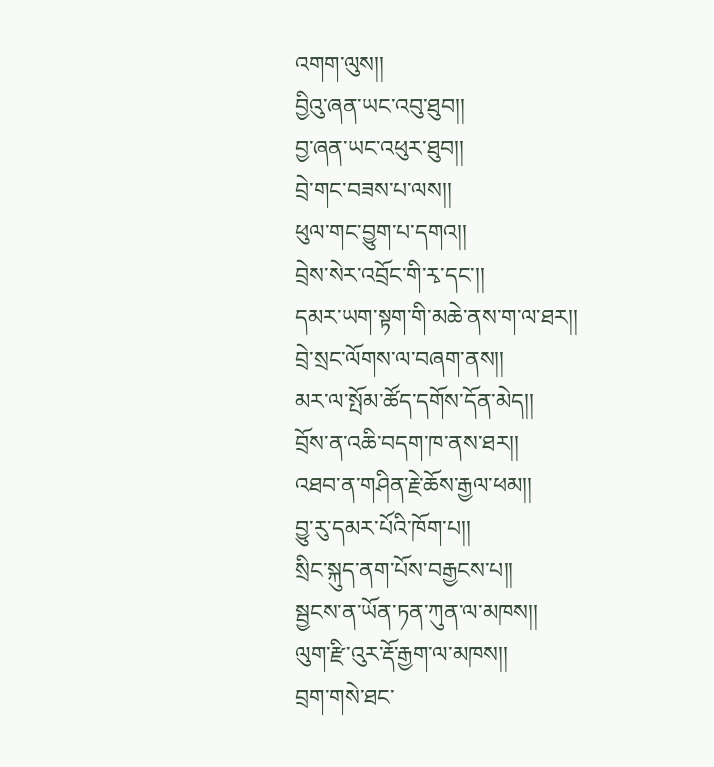འགག་ལུས།།
བྱིའུ་ཞན་ཡང་འབུ་ཐུབ།།
བྱ་ཞན་ཡང་འཕུར་ཐུབ།།
བྲེ་གང་བཟས་པ་ལས།།
ཕུལ་གང་བྱུག་པ་དགའ།།
བྲེས་སེར་འབྲོང་གི་རྭ་དང་།།
དམར་ཡག་སྟག་གི་མཆེ་ནས་ག་ལ་ཐར།།
བྲེ་སྲང་ལོགས་ལ་བཞག་ནས།།
མར་ལ་སྤོམ་ཚོད་དགོས་དོན་མེད།།
བྲོས་ན་འཆི་བདག་ཁ་ནས་ཐར།།
འཐབ་ན་གཤིན་རྗེ་ཆོས་རྒྱལ་ཕམ།།
བྱུ་རུ་དམར་པོའི་ཁོག་པ།།
སྲིང་སྐུད་ནག་པོས་བརྒྱངས་པ།།
སྦྱངས་ན་ཡོན་ཏན་ཀུན་ལ་མཁས།།
ལུག་རྫི་འུར་རྡོ་རྒྱག་ལ་མཁས།།
བྲག་གསེ་ཐང་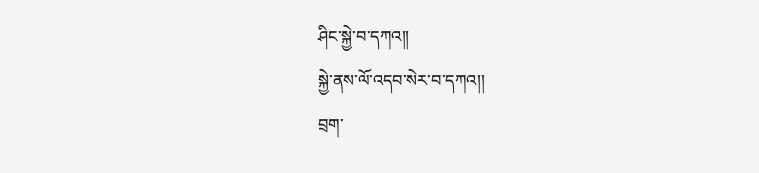ཤིང་སྐྱེ་བ་དཀའ།།
སྐྱེ་ནས་ལོ་འདབ་སེར་བ་དཀའ།།
བྲག་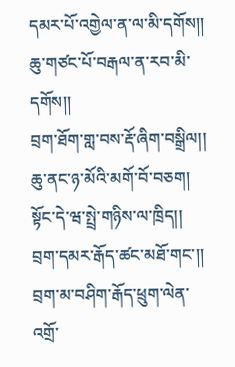དམར་པོ་འགྱེལ་ན་ལ་མི་དགོས།།
ཆུ་གཙང་པོ་བརྒལ་ན་རབ་མི་དགོས།།
བྲག་ཐོག་གླ་བས་རྡོ་ཞིག་བསྒྲིལ།།
ཆུ་ནང་ཉ་མོའི་མགོ་བོ་བཅག།
སྟོང་དེ་ཝ་སྤྲེ་གཉིས་ལ་ཁྲིད།།
བྲག་དམར་རྒོད་ཚང་མཐོ་གང་།།
བྲག་མ་བཤིག་རྒོད་ཕྲུག་ལེན་འགྲོ་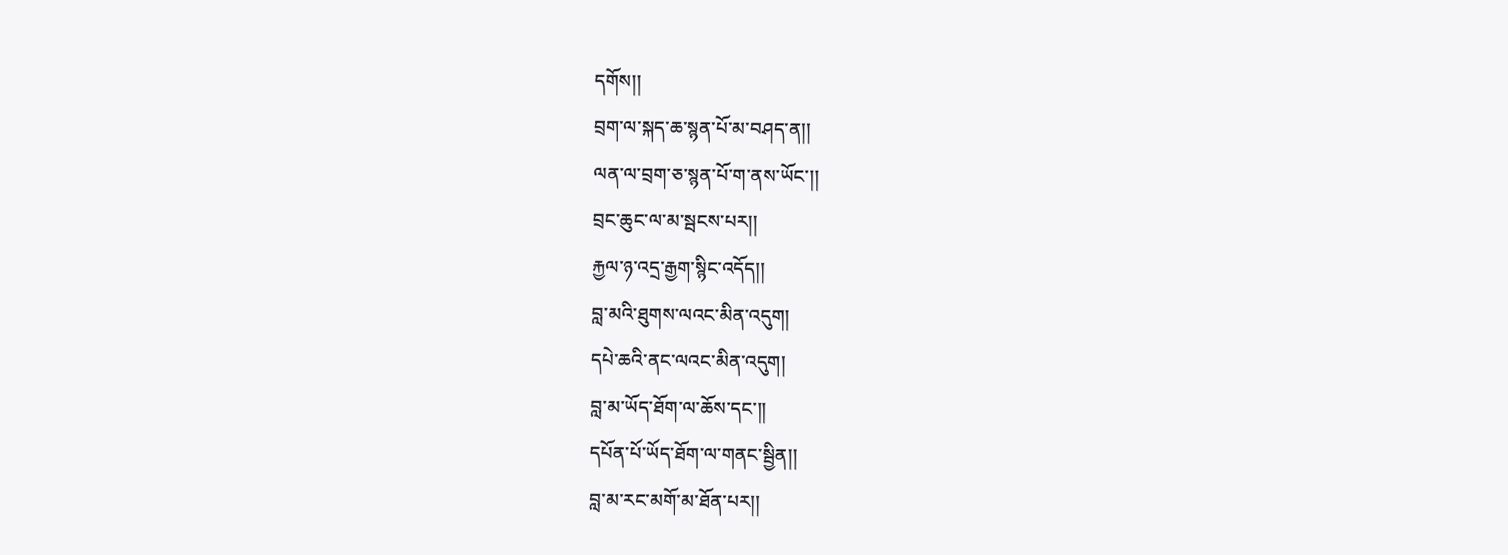དགོས།།
བྲག་ལ་སྐད་ཆ་སྙན་པོ་མ་བཤད་ན།།
ལན་ལ་བྲག་ཅ་སྙན་པོ་ག་ནས་ཡོང་།།
བྲང་ཆུང་ལ་མ་སྦངས་པར།།
རྐྱལ་ཉ་འདྲ་རྒྱག་སྙིང་འདོད།།
བླ་མའི་ཐུགས་ལའང་མིན་འདུག།
དཔེ་ཆའི་ནང་ལའང་མིན་འདུག།
བླ་མ་ཡོད་ཐོག་ལ་ཆོས་དང་།།
དཔོན་པོ་ཡོད་ཐོག་ལ་གནང་སྦྱིན།།
བླ་མ་རང་མགོ་མ་ཐོན་པར།།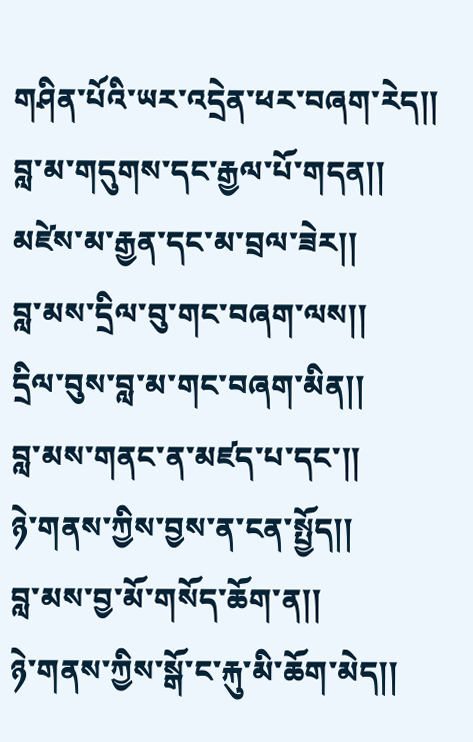གཤིན་པོའི་ཡར་འདྲེན་ཕར་བཞག་རེད།།
བླ་མ་གདུགས་དང་རྒྱལ་པོ་གདན།།
མཛེས་མ་རྒྱན་དང་མ་བྲལ་ཟེར།།
བླ་མས་དྲིལ་བུ་གང་བཞག་ལས།།
དྲིལ་བུས་བླ་མ་གང་བཞག་མིན།།
བླ་མས་གནང་ན་མཛད་པ་དང་།།
ཉེ་གནས་ཀྱིས་བྱས་ན་ངན་སྤྱོད།།
བླ་མས་བྱ་མོ་གསོད་ཆོག་ན།།
ཉེ་གནས་ཀྱིས་སྒོ་ང་རྐུ་མི་ཆོག་མེད།།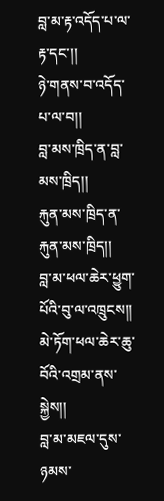བླ་མ་རྟ་འདོད་པ་ལ་རྟ་དང་།།
ཉེ་གནས་བ་འདོད་པ་ལ་བ།།
བླ་མས་ཁྲིད་ན་བླ་མས་ཁྲིད།།
རྐུན་མས་ཁྲིད་ན་རྐུན་མས་ཁྲིད།།
བླ་མ་ཕལ་ཆེར་ཕྱུག་པོའི་བུ་ལ་འཁྲུངས།།
མེ་ཏོག་ཕལ་ཆེར་ཆུ་བོའི་འགྲམ་ནས་སྐྱེས།།
བླ་མ་མཇལ་དུས་ཉམས་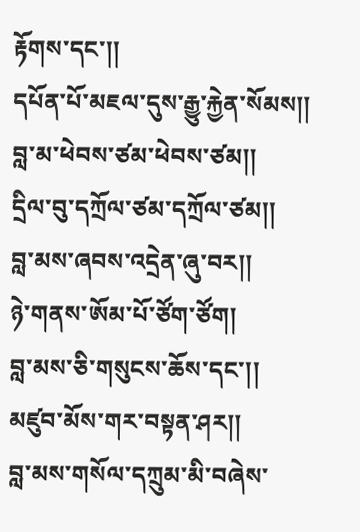རྟོགས་དང་།།
དཔོན་པོ་མཇལ་དུས་རྒྱུ་རྐྱེན་སོམས།།
བླ་མ་ཕེབས་ཙམ་ཕེབས་ཙམ།།
དྲིལ་བུ་དཀྲོལ་ཙམ་དཀྲོལ་ཙམ།།
བླ་མས་ཞབས་འདྲེན་ཞུ་བར།།
ཉེ་གནས་ཨོམ་པོ་ཙོག་ཙོག།
བླ་མས་ཅི་གསུངས་ཆོས་དང་།།
མཛུབ་མོས་གར་བསྟན་ཤར།།
བླ་མས་གསོལ་དཀྲུམ་མི་བཞེས་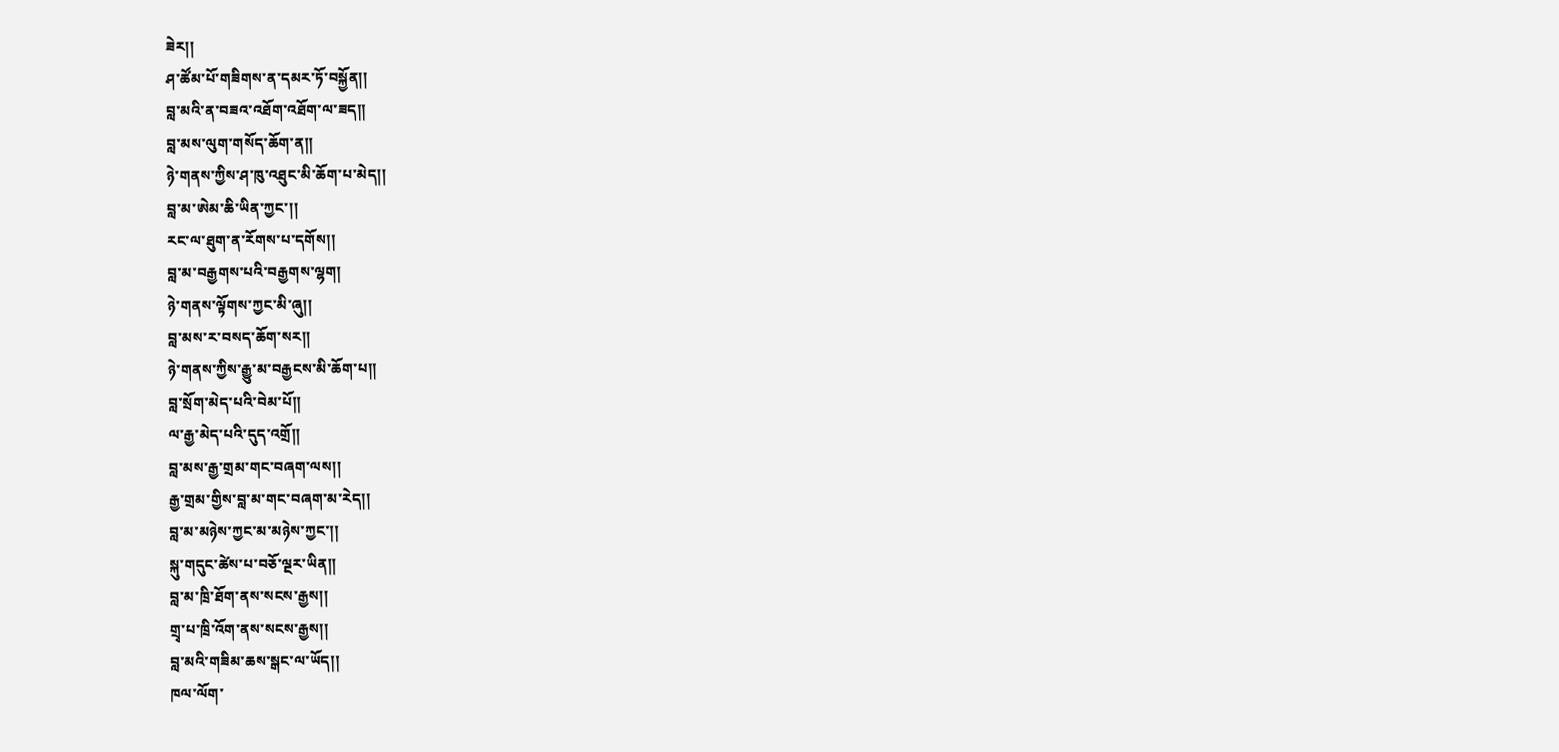ཟེར།།
ཤ་ཚོམ་པོ་གཟིགས་ན་དམར་ཏོ་བསྐྱོན།།
བླ་མའི་ན་བཟའ་འཐོག་འཐོག་ལ་ཟད།།
བླ་མས་ལུག་གསོད་ཆོག་ན།།
ཉེ་གནས་ཀྱིས་ཤ་ཁུ་འཐུང་མི་ཆོག་པ་མེད།།
བླ་མ་ཨེམ་ཆི་ཡིན་ཀྱང་།།
རང་ལ་ཐུག་ན་རོགས་པ་དགོས།།
བླ་མ་བརྒྱགས་པའི་བརྒྱགས་ལྷག།
ཉེ་གནས་ལྟོགས་ཀྱང་མི་ཞུ།།
བླ་མས་ར་བསད་ཆོག་སར།།
ཉེ་གནས་ཀྱིས་རྒྱུ་མ་བརྒྱངས་མི་ཆོག་པ།།
བླ་སྲོག་མེད་པའི་བེམ་པོ།།
ལ་རྒྱ་མེད་པའི་དུད་འགྲོ།།
བླ་མས་རྒྱ་གྲམ་གང་བཞག་ལས།།
རྒྱ་གྲམ་གྱིས་བླ་མ་གང་བཞག་མ་རེད།།
བླ་མ་མཉེས་ཀྱང་མ་མཉེས་ཀྱང་།།
སྐུ་གདུང་ཚེས་པ་བཅོ་ལྔར་ཡིན།།
བླ་མ་ཁྲི་ཐོག་ནས་སངས་རྒྱས།།
གྲྭ་པ་ཁྲི་འོག་ནས་སངས་རྒྱས།།
བླ་མའི་གཟིམ་ཆས་སྒང་ལ་ཡོད།།
ཁལ་ལོག་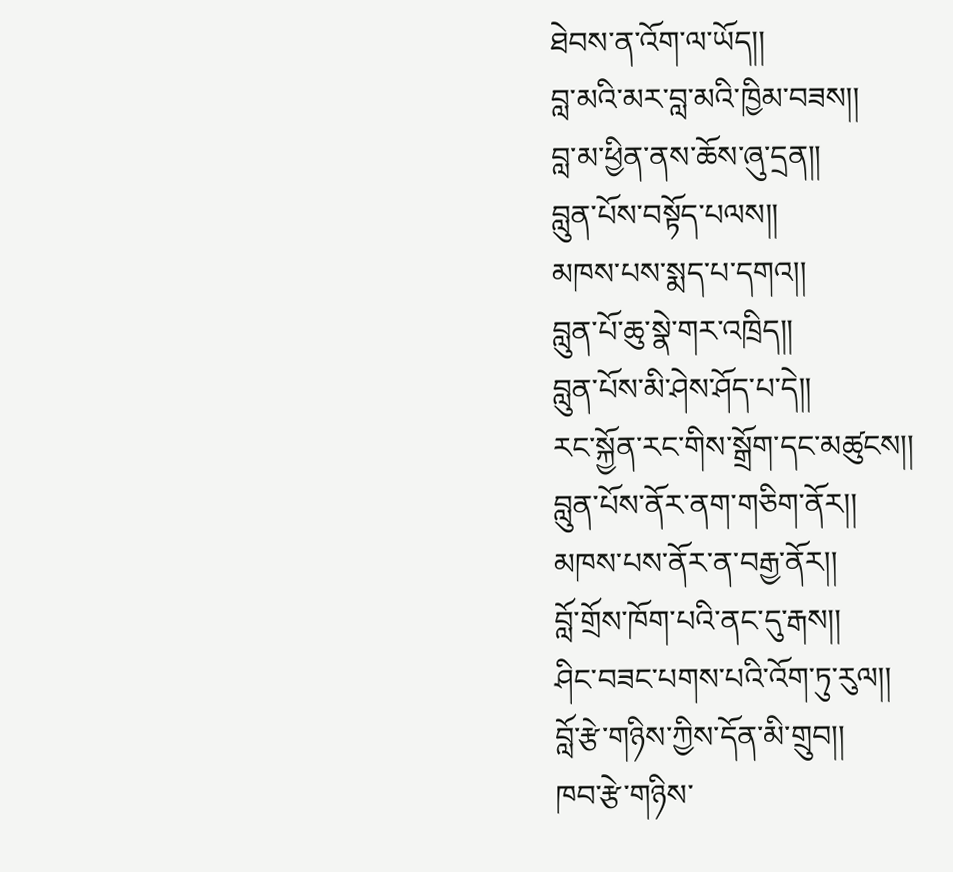ཐེབས་ན་འོག་ལ་ཡོད།།
བླ་མའི་མར་བླ་མའི་ཁྱིམ་བཟས།།
བླ་མ་ཕྱིན་ནས་ཆོས་ཞུ་དྲན།།
བླུན་པོས་བསྟོད་པལས།།
མཁས་པས་སྨད་པ་དགའ།།
བླུན་པོ་ཆུ་སྣེ་གར་འཁྲིད།།
བླུན་པོས་མི་ཤེས་ཤོད་པ་དེ།།
རང་སྐྱོན་རང་གིས་སྒྲོག་དང་མཚུངས།།
བླུན་པོས་ནོར་ནག་གཅིག་ནོར།།
མཁས་པས་ནོར་ན་བརྒྱ་ནོར།།
བློ་གྲོས་ཁོག་པའི་ནང་དུ་རྒས།།
ཤིང་བཟང་པགས་པའི་འོག་ཏུ་རུལ།།
བློ་རྩེ་གཉིས་ཀྱིས་དོན་མི་གྲུབ།།
ཁབ་རྩེ་གཉིས་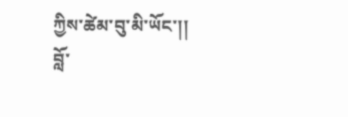ཀྱིས་ཚེམ་བུ་མི་ཡོང་།།
བློ་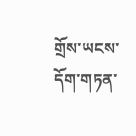གྲོས་ཡངས་དོག་གཏན་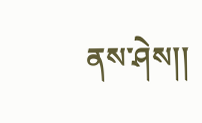ནས་ཤེས།།